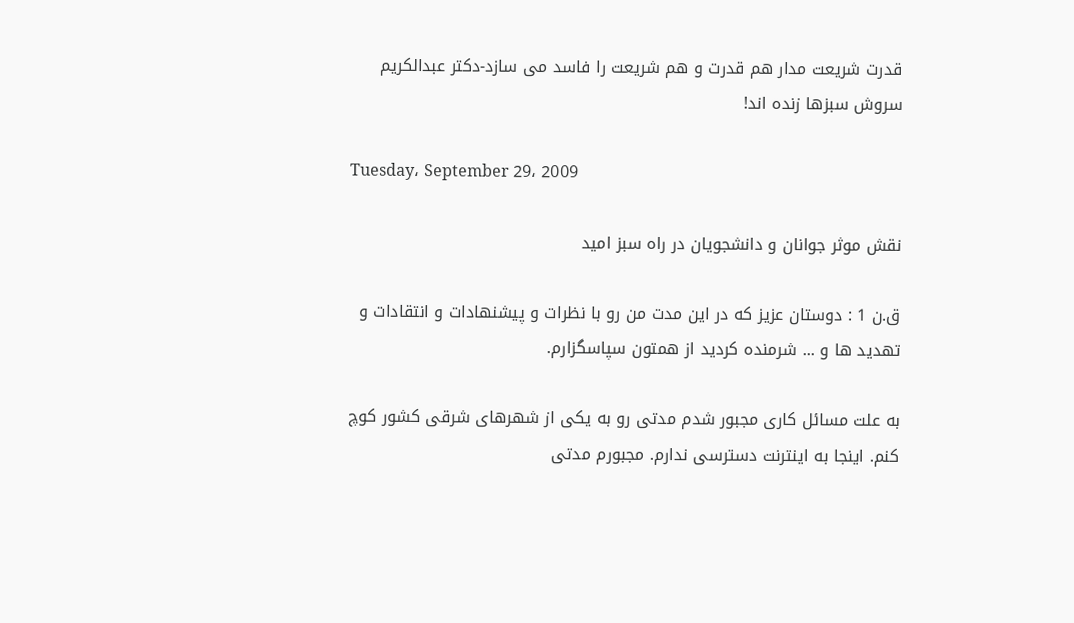قدرت شريعت مدار هم قدرت و هم شريعت را فاسد می سازد-دکتر عبدالکریم سروش سبزها زنده اند!

Tuesday، September 29، 2009

نقش موثر جوانان و دانشجویان در راه سبز امید

ق.ن 1 : دوستان عزیز که در این مدت من رو با نظرات و پیشنهادات و انتقادات و تهدید ها و ... شرمنده کردید از همتون سپاسگزارم.

به علت مسائل کاری مجبور شدم مدتی رو به یکی از شهرهای شرقی کشور کوچ کنم. اینجا به اینترنت دسترسی ندارم. مجبورم مدتی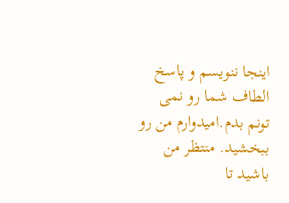اینجا ننویسم و پاسخ الطاف شما رو نمی تونم بدم.امیدوارم من رو ببخشید. منتظر من باشید تا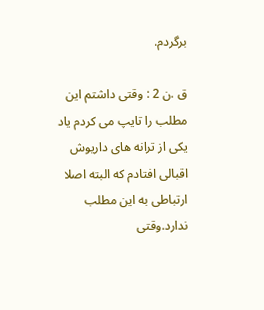برگردم.

ق .ن 2 : وقتی داشتم این مطلب را تایپ می کردم یاد یکی از ترانه های داریوش اقبالی افتادم که البته اصلا ارتباطی به این مطلب ندارد.وقتی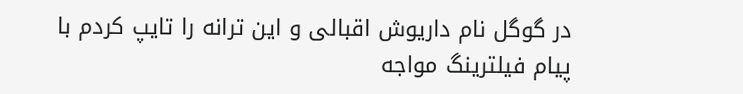در گوگل نام داریوش اقبالی و این ترانه را تایپ کردم با پیام فیلترینگ مواجه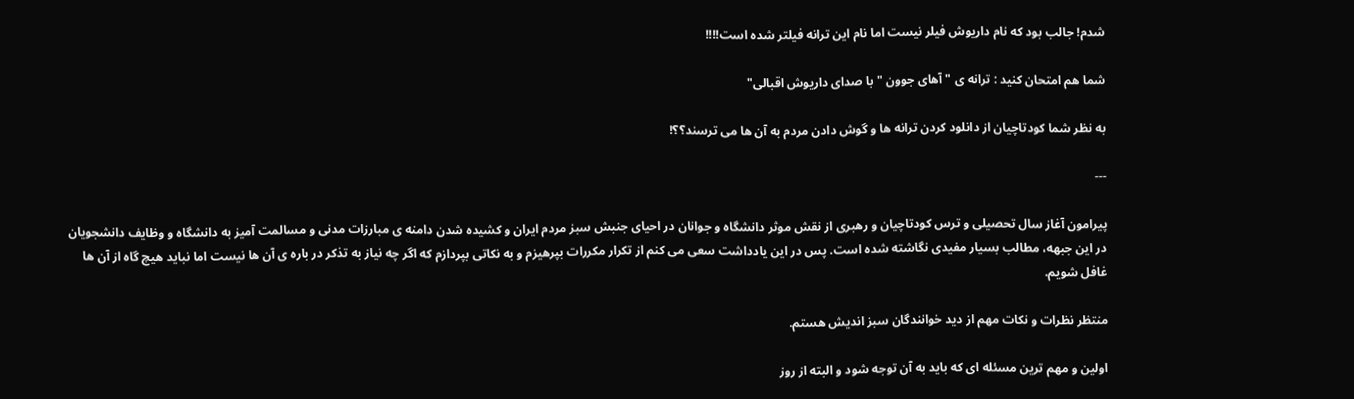شدم! جالب بود که نام داریوش فیلر نیست اما نام این ترانه فیلتر شده است!!!!

شما هم امتحان کنید : ترانه ی " آهای جوون " با صدای داریوش اقبالی"

به نظر شما کودتاچیان از دانلود کردن ترانه ها و گوش دادن مردم به آن ها می ترسند؟؟!

---

پیرامون آغاز سال تحصیلی و ترس کودتاچیان و رهبری از نقش موثر دانشگاه و جوانان در احیای جنبش سبز مردم ایران و کشیده شدن دامنه ی مبارزات مدنی و مسالمت آمیز به دانشگاه و وظایف دانشجویان در این جبهه، مطالب بسیار مفیدی نگاشته شده است. پس در این یادداشت سعی می کنم از تکرار مکررات بپرهیزم و به نکاتی بپردازم که اگر چه نیاز به تذکر در باره ی آن ها نیست اما نباید هیچ گاه از آن ها غافل شویم.

منتظر نظرات و نکات مهم از دید خوانندگان سبز اندیش هستم.

اولین و مهم ترین مسئله ای که باید به آن توجه شود و البته از روز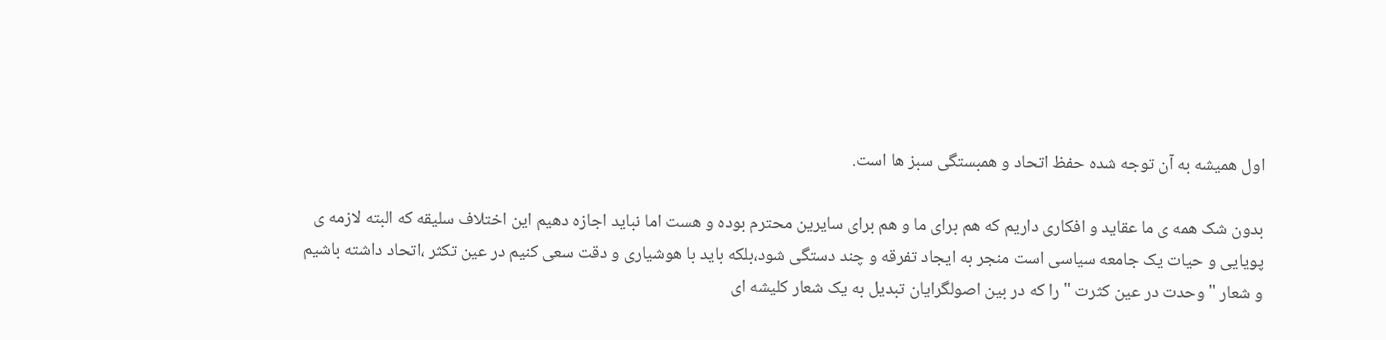اول همیشه به آن توجه شده حفظ اتحاد و همبستگی سبز ها است.

بدون شک همه ی ما عقاید و افکاری داریم که هم برای ما و هم برای سایرین محترم بوده و هست اما نباید اجازه دهیم این اختلاف سلیقه که البته لازمه ی پویایی و حیات یک جامعه سیاسی است منجر به ایجاد تفرقه و چند دستگی شود،بلکه باید با هوشیاری و دقت سعی کنیم در عین تکثر ،اتحاد داشته باشیم و شعار " وحدت در عین کثرت " را که در بین اصولگرایان تبدیل به یک شعار کلیشه ای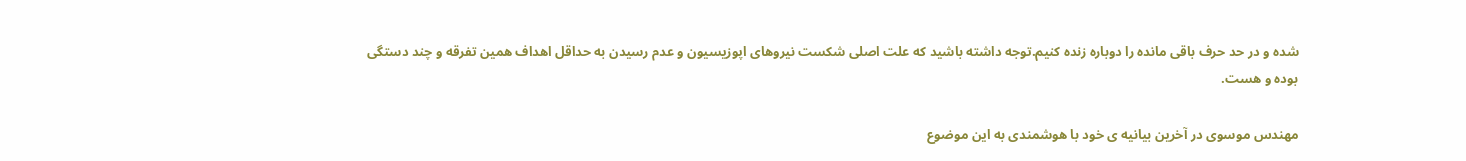شده و در حد حرف باقی مانده را دوباره زنده کنیم.توجه داشته باشید که علت اصلی شکست نیروهای اپوزیسیون و عدم رسیدن به حداقل اهداف همین تفرقه و چند دستگی بوده و هست.

مهندس موسوی در آخرین بیانیه ی خود با هوشمندی به این موضوع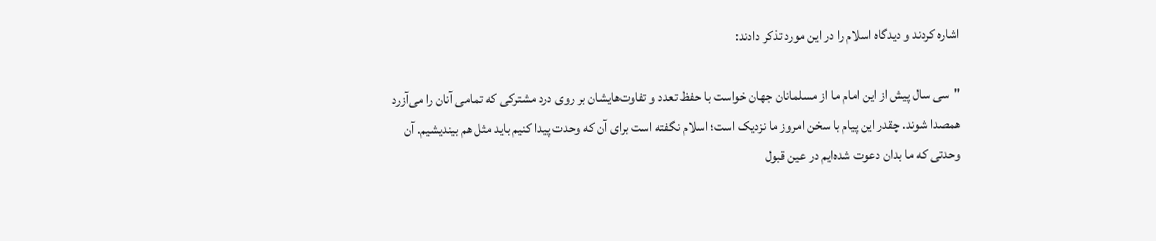اشاره کردند و دیدگاه اسلام را در این مورد تذکر دادند:

"سی سال پیش از این امام ما از مسلمانان جهان خواست با حفظ تعدد و تفاوت‌هایشان بر روی درد مشترکی که تمامی آنان را می‌آزرد همصدا شوند. چقدر این پیام با سخن امروز ما نزدیک است؛ اسلام نگفته است برای آن که وحدت پیدا کنیم باید مثل هم بیندیشیم. آن وحدتی که ما بدان دعوت شده‌ایم در عین قبول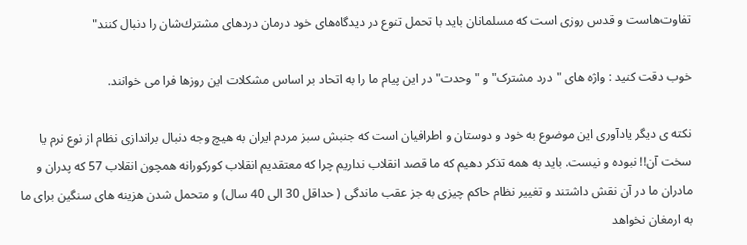تفاوت‌هاست و قدس روزی است كه مسلمانان باید با تحمل تنوع در دیدگاه‌های خود درمان دردهای مشترك‌شان را دنبال کنند"

خوب دقت کنید : واژه های "درد مشترک" و "وحدت" در این پیام ما را به اتحاد بر اساس مشکلات این روزها فرا می خوانند.

نکته ی دیگر یادآوری این موضوع به خود و دوستان و اطرافیان است که جنبش سبز مردم ایران به هیچ وجه دنبال براندازی نظام از نوع نرم یا سخت آن!! نبوده و نیست. باید به همه تذکر دهیم که ما قصد انقلاب نداریم چرا که معتقدیم انقلاب کورکورانه همچون انقلاب 57 که پدران و مادران ما در آن نقش داشتند و تغییر نظام حاکم چیزی به جز عقب ماندگی ( حداقل 30 الی 40 سال) و متحمل شدن هزینه های سنگین برای ما به ارمغان نخواهد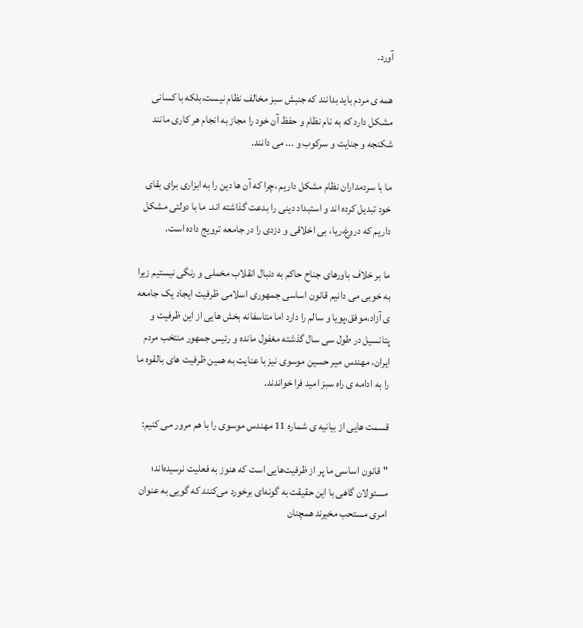آورد.

همه ی مردم باید بدانند که جنبش سبز مخالف نظام نیست،بلکه با کسانی مشکل دارد که به نام نظام و حفظ آن خود را مجاز به انجام هر کاری مانند شکنجه و جنایت و سرکوب و ... می دانند.

ما با سردمداران نظام مشکل داریم ،چرا که آن ها دین را به ابزاری برای بقای خود تبدیل کرده اند و استبداد دینی را بدعت گذاشته اند. ما با دولتی مشکل داریم که دروغ،ریا، بی اخلاقی و دزدی را در جامعه ترویج داده است.

ما بر خلاف باورهای جناح حاکم به دنبال انقلاب مخملی و رنگی نیستیم زیرا به خوبی می دانیم قانون اساسی جمهوری اسلامی ظرفیت ایجاد یک جامعه ی آزاد،موفق،پویا و سالم را دارد اما متاسفانه بخش هایی از این ظرفیت و پتانسیل در طول سی سال گذشته مغفول مانده و رئیس جمهور منتخب مردم ایران، مهندس میر حسین موسوی نیز با عنایت به همین ظرفیت های بالقوه ما را به ادامه ی راه سبز امید فرا خواندند.

قسمت هایی از بیانیه ی شماره 11 مهندس موسوی را با هم مرور می کنیم:

" قانون اساسی ما پر از ظرفیت‌هایی است که هنوز به فعلیت نرسیده‌اند؛ مسئولان گاهی با این حقیقت به گونه‌ای برخورد می‌کنند که گویی به عنوان امری مستحب مخیرند همچنان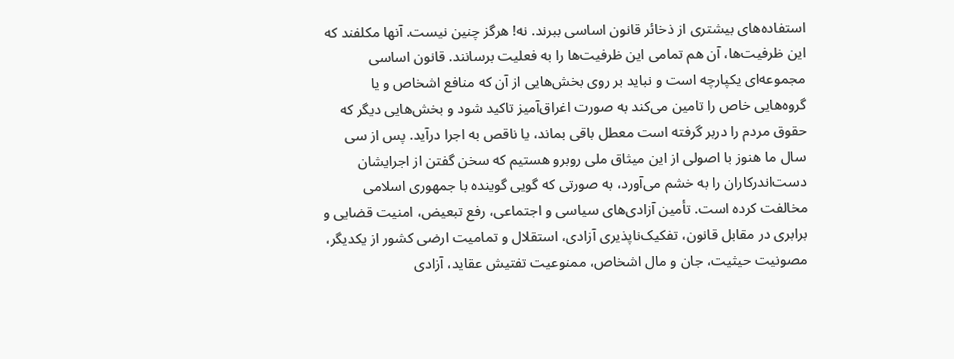استفاده‌های بیشتری از ذخائر قانون اساسی ببرند. نه! هرگز چنین نیست. آنها مکلفند که این ظرفیت‌ها، آن هم تمامی این ظرفیت‌ها را به فعلیت برسانند. قانون اساسی مجموعه‌ای یکپارچه است و نباید بر روی بخش‌هایی از آن که منافع اشخاص و یا گروه‌هایی خاص را تامین می‌کند به صورت اغراق‌آمیز تاکید شود و بخش‌هایی دیگر که حقوق مردم را دربر گرفته است معطل باقی بماند، یا ناقص به اجرا درآید. پس از سی سال ما هنوز با اصولی از این میثاق ملی روبرو هستیم که سخن گفتن از اجرایشان دست‌اندرکاران را به خشم می‌آورد، به صورتی که گویی گوینده با جمهوری اسلامی مخالفت کرده است. تأمین آزادی‌های سیاسی و اجتماعی، رفع تبعیض، امنیت قضایی و برابری در مقابل قانون، تفکیک‌ناپذیری آزادی، استقلال و تمامیت ارضی کشور از یکدیگر، مصونیت حیثیت، جان و مال اشخاص، ممنوعیت تفتیش عقاید، آزادی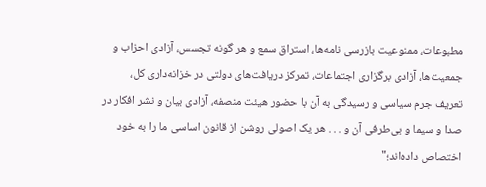مطبوعات، ممنوعیت بازرسی نامه‌ها، استراق سمع و هر گونه تجسس، آزادی احزاب و جمعیت‌ها، آزادی برگزاری اجتماعات، تمرکز دریافت‌های دولتی در خزانه‌داری کل، تعریف جرم سیاسی و رسیدگی به آن با حضور هیئت منصفه، آزادی بیان و نشر افکار در صدا و سیما و بی‌طرفی آن و . . . هر یک اصولی روشن از قانون اساسی ما را به خود اختصاص داده‌اند؛"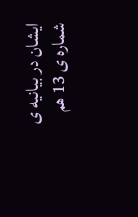ایشان در بیانیه ی شماره ی 13 هم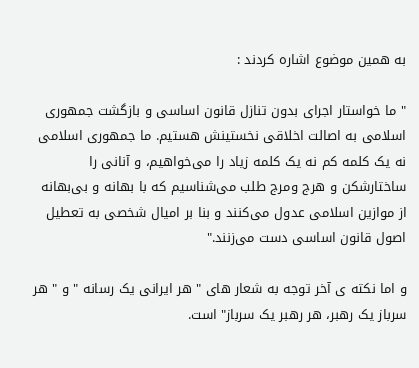به همین موضوع اشاره کردند :

" ما خواستار اجرای بدون تنازل قانون اساسی و بازگشت جمهوری اسلامی به اصالت اخلاقی نخستینش هستیم. ما جمهوری اسلامی نه یک کلمه کم نه یک کلمه زیاد را می‌خواهیم، و آنانی را ساختارشکن و هرج‌ ومرج‌ طلب می‌شناسیم که با بهانه و بی‌بهانه از موازین اسلامی عدول می‌کنند و بنا بر امیال شخصی به تعطیل اصول قانون اساسی دست می‌زنند."

و اما نکته ی آخر توجه به شعار های " هر ایرانی یک رسانه " و " هر سرباز یک رهبر، هر رهبر یک سرباز" است.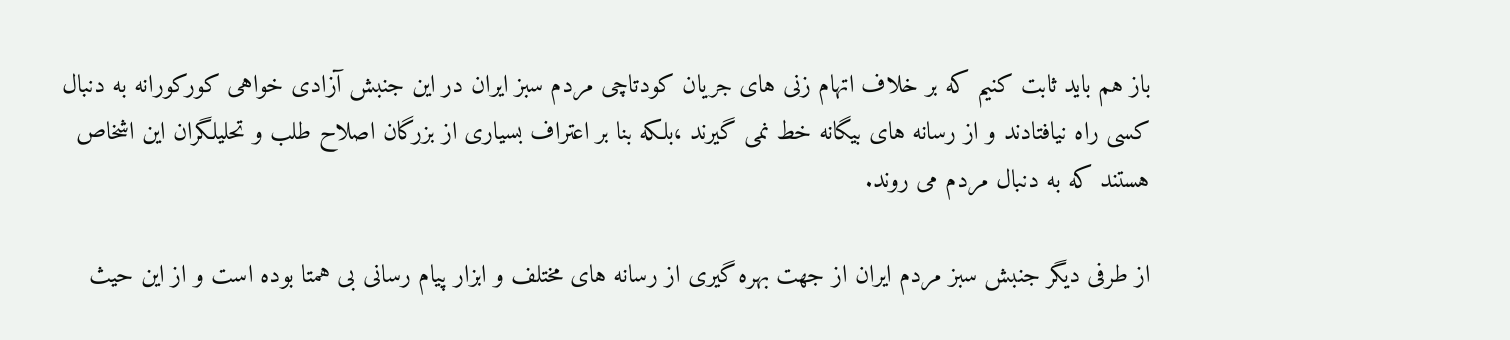باز هم باید ثابت کنیم که بر خلاف اتهام زنی های جریان کودتاچی مردم سبز ایران در این جنبش آزادی خواهی کورکورانه به دنبال کسی راه نیافتادند و از رسانه های بیگانه خط نمی گیرند ،بلکه بنا بر اعتراف بسیاری از بزرگان اصلاح طلب و تحلیلگران این اشخاص هستند که به دنبال مردم می روند.

از طرفی دیگر جنبش سبز مردم ایران از جهت بهره گیری از رسانه های مختلف و ابزار پیام رسانی بی همتا بوده است و از این حیث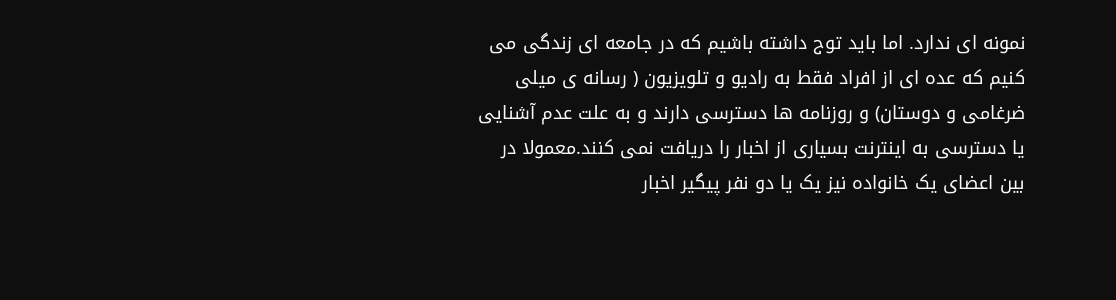نمونه ای ندارد. اما باید توج داشته باشیم که در جامعه ای زندگی می کنیم که عده ای از افراد فقط به رادیو و تلویزیون ( رسانه ی میلی ضرغامی و دوستان) و روزنامه ها دسترسی دارند و به علت عدم آشنایی یا دسترسی به اینترنت بسیاری از اخبار را دریافت نمی کنند.معمولا در بین اعضای یک خانواده نیز یک یا دو نفر پیگیر اخبار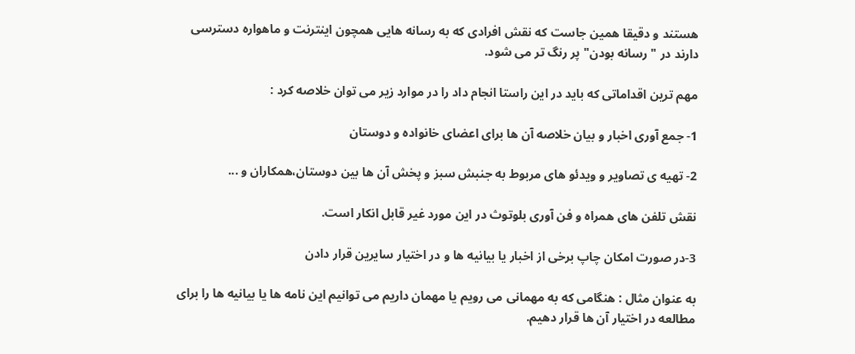هستند و دقیقا همین جاست که نقش افرادی که به رسانه هایی همچون اینترنت و ماهواره دسترسی دارند در " رسانه بودن" پر رنگ تر می شود.

مهم ترین اقداماتی که باید در این راستا انجام داد را در موارد زیر می توان خلاصه کرد :

1- جمع آوری اخبار و بیان خلاصه آن ها برای اعضای خانواده و دوستان

2- تهیه ی تصاویر و ویدئو های مربوط به جنبش سبز و پخش آن ها بین دوستان،همکاران و ...

نقش تلفن های همراه و فن آوری بلوتوث در این مورد غیر قابل انکار است.

3-در صورت امکان چاپ برخی از اخبار یا بیانیه ها و در اختیار سایرین قرار دادن

به عنوان مثال : هنگامی که به مهمانی می رویم یا مهمان داریم می توانیم این نامه ها یا بیانیه ها را برای مطالعه در اختیار آن ها قرار دهیم.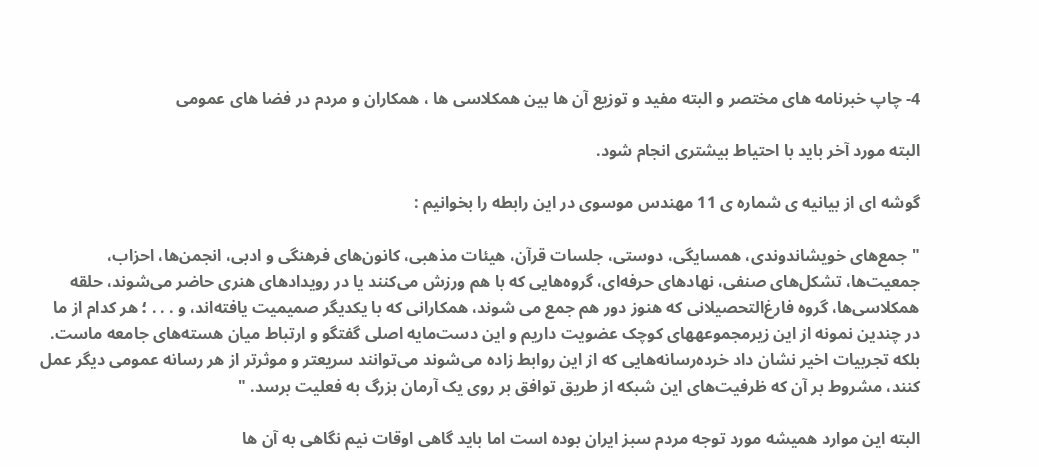4- چاپ خبرنامه های مختصر و البته مفید و توزیع آن ها بین همکلاسی ها ، همکاران و مردم در فضا های عمومی

البته مورد آخر باید با احتیاط بیشتری انجام شود.

گوشه ای از بیانیه ی شماره ی 11 مهندس موسوی در این رابطه را بخوانیم :

" جمع‌های خویشاندوندی، همسایگی، دوستی، جلسات قرآن، هیئات مذهبی، کانون‌های فرهنگی و ادبی، انجمن‌ها، احزاب، جمعیت‌ها، تشکل‌های صنفی، نهادهای حرفه‌ای، گروه‌هایی که با هم ورزش می‌کنند یا در رویدادهای هنری حاضر می‌شوند، حلقه همکلاسی‌ها، گروه فارغ‌التحصیلانی که هنوز دور هم جمع می شوند، همکارانی که با یکدیگر صمیمیت یافته‌اند، و . . . ؛ هر کدام از ما در چندین نمونه از این زیرمجموعههای کوچک عضویت داریم و این دست‌مایه اصلی گفتگو و ارتباط میان هسته‌های جامعه ماست. بلكه تجربیات اخیر نشان داد خرده‌رسانه‌هایی که از این روابط زاده می‌شوند می‌توانند سریعتر و موثرتر از هر رسانه عمومی دیگر عمل کنند، مشروط بر آن که ظرفیت‌های این شبکه از طریق توافق بر روی یک آرمان بزرگ به فعلیت برسد. "

البته این موارد همیشه مورد توجه مردم سبز ایران بوده است اما باید گاهی اوقات نیم نگاهی به آن ها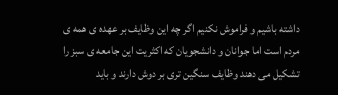داشته باشیم و فراموش نکنیم اگر چه این وظایف بر عهده ی همه ی مردم است اما جوانان و دانشجویان که اکثریت این جامعه ی سبز را تشکیل می دهند وظایف سنگین تری بر دوش دارند و باید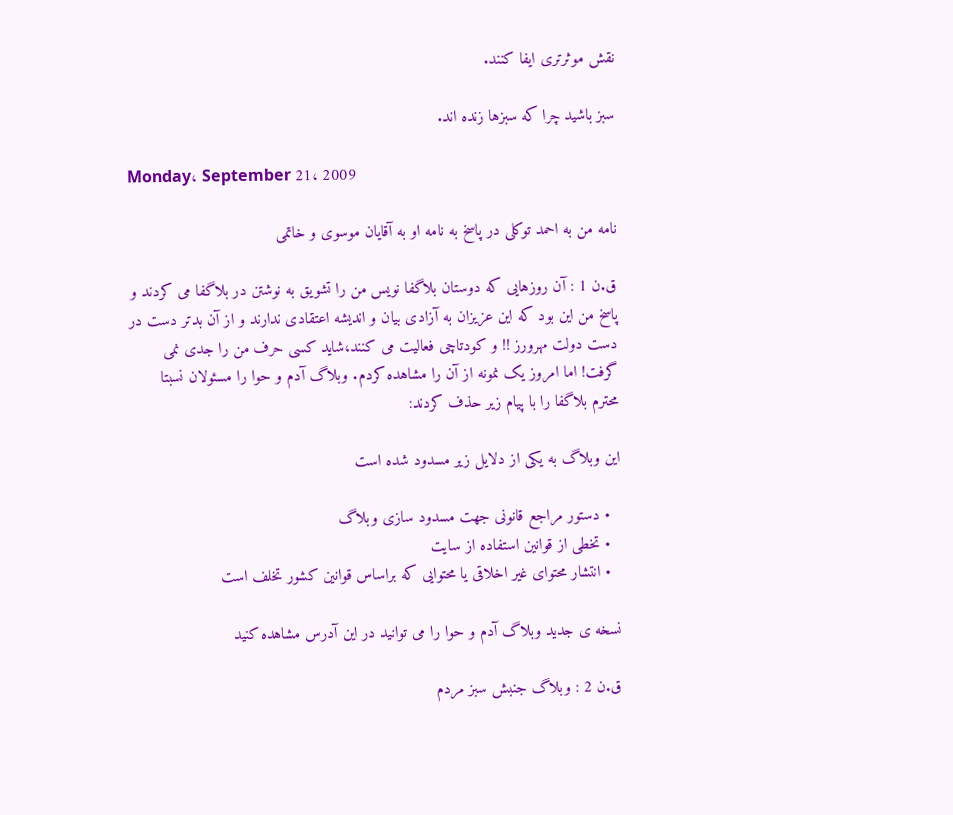نقش موثرتری ایفا کنند.

سبز باشید چرا که سبزها زنده اند.

Monday، September 21، 2009

نامه من به احمد توکلی در پاسخ به نامه او به آقایان موسوی و خاتمی

ق.ن 1 : آن روزهایی که دوستان بلاگفا نویس من را تشویق به نوشتن در بلاگفا می کردند و پاسخ من این بود که این عزیزان به آزادی بیان و اندیشه اعتقادی ندارند و از آن بدتر دست در دست دولت مهرورز !! و کودتاچی فعالیت می کنند،شاید کسی حرف من را جدی نمی گرفت! اما امروز یک نمونه از آن را مشاهده کردم. وبلاگ آدم و حوا را مسئولان نسبتا محترم بلاگفا را با پیام زیر حذف کردند:

این وبلاگ به یکی از دلایل زیر مسدود شده است

  • دستور مراجع قانونی جهت مسدود سازی وبلاگ
  • تخطی از قوانین استفاده از سایت
  • انتشار محتوای غیر اخلاقی یا محتوایی که براساس قوانین کشور تخلف است

نسخه ی جدید وبلاگ آدم و حوا را می توانید در این آدرس مشاهده کنید

ق.ن 2 : وبلاگ جنبش سبز مردم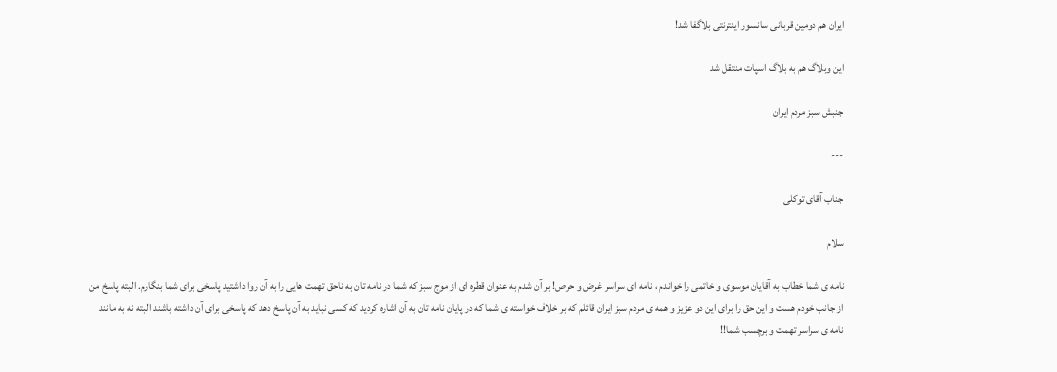ایران هم دومین قربانی سانسور اینترنتی بلاگفا شد!

این وبلاگ هم به بلاگ اسپات منتقل شد

جنبش سبز مردم ایران

---

جناب آقای توکلی

سلام

نامه ی شما خطاب به آقایان موسوی و خاتمی را خواندم ، نامه ای سراسر غرض و حرص! بر آن شدم به عنوان قطره ای از موج سبز که شما در نامه تان به ناحق تهمت هایی را به آن روا داشتید پاسخی برای شما بنگارم. البته پاسخ من از جانب خودم هست و این حق را برای این دو عزیز و همه ی مردم سبز ایران قائلم که بر خلاف خواسته ی شما که در پایان نامه تان به آن اشاره کردید که کسی نباید به آن پاسخ دهد که پاسخی برای آن داشته باشند البته نه به مانند نامه ی سراسر تهمت و برچسب شما!!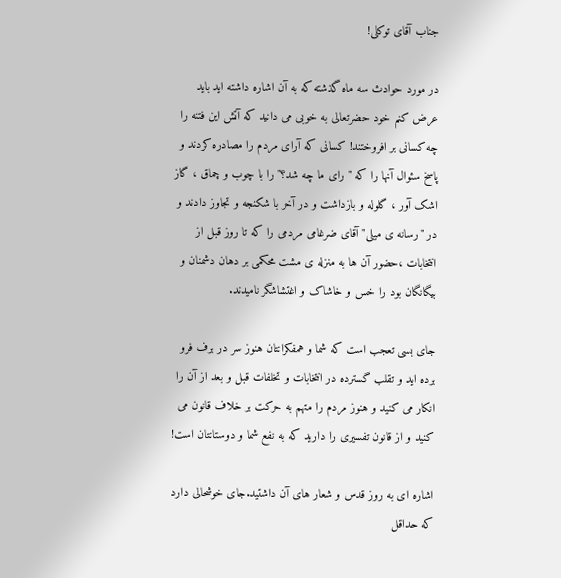جناب آقای توکلی!

در مورد حوادث سه ماه گذشته که به آن اشاره داشته اید باید عرض کنم خود حضرتعالی به خوبی می دانید که آتش این فتنه را چه کسانی بر افروختند! کسانی که آرای مردم را مصادره کردند و پاسخ سئوال آنها را که " رای ما چه شد؟" را با چوب و چماق ، گاز اشک آور ، گلوله و بازداشت و در آخر با شکنجه و تجاوز دادند و در "رسانه ی میلی" آقای ضرغامی مردمی را که تا روز قبل از انتخابات ،حضور آن ها به منزله ی مشت محکمی بر دهان دشمنان و بیگانگان بود را خس و خاشاک و اغتشاشگر نامیدند.

جای بسی تعجب است که شما و همفکرانتان هنوز سر در برف فرو برده اید و تقلب گسترده در انتخابات و تخلفات قبل و بعد از آن را انکار می کنید و هنوز مردم را متهم به حرکت بر خلاف قانون می کنید و از قانون تفسیری را دارید که به نفع شما و دوستانتان است!

اشاره ای به روز قدس و شعار های آن داشتید.جای خوشحالی دارد که حداقل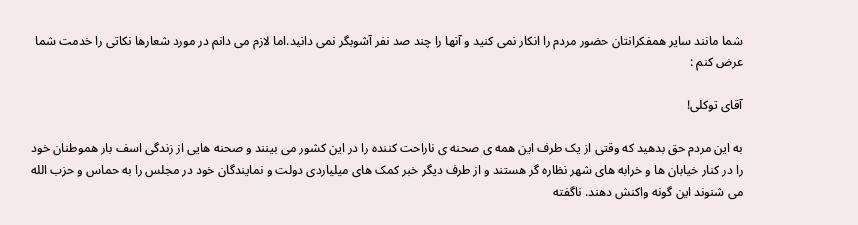شما مانند سایر همفکرانتان حضور مردم را انکار نمی کنید و آنها را چند صد نفر آشوبگر نمی دانید.اما لازم می دانم در مورد شعارها نکاتی را خدمت شما عرض کنم :

آقای توکلی!

به این مردم حق بدهید که وقتی از یک طرف این همه ی صحنه ی ناراحت کننده را در این کشور می بینند و صحنه هایی از زندگی اسف بار هموطنان خود را در کنار خیابان ها و خرابه های شهر نظاره گر هستند و از طرف دیگر خبر کمک های میلیاردی دولت و نمایندگان خود در مجلس را به حماس و حزب الله می شنوند این گونه واکنش دهند. ناگفته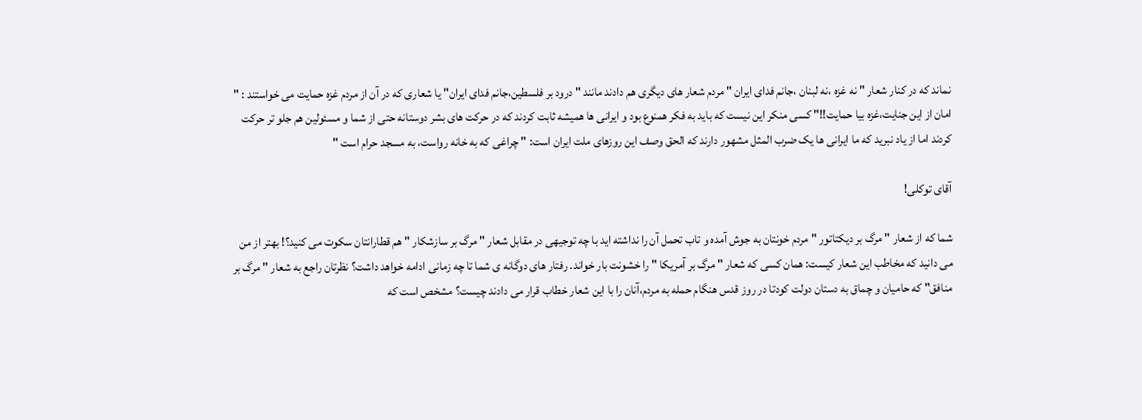نماند که در کنار شعار " نه غزه ،نه لبنان ،جانم فدای ایران " مردم شعار های دیگری هم دادند مانند " درود بر فلسطین،جانم فدای ایران" یا شعاری که در آن از مردم غزه حمایت می خواستند : " امان از این جنایت،غزه بیا حمایت!!" کسی منکر این نیست که باید به فکر همنوع بود و ایرانی ها همیشه ثابت کردند که در حرکت های بشر دوستانه حتی از شما و مسئولین هم جلو تر حرکت کردند اما از یاد نبرید که ما ایرانی ها یک ضرب المثل مشهور دارند که الحق وصف این روزهای ملت ایران است: " چراغی که به خانه رواست، به مسجد حرام است "

آقای توکلی!

شما که از شعار " مرگ بر دیکتاتور " مردم خونتان به جوش آمده و تاب تحمل آن را نداشته اید با چه توجیهی در مقابل شعار " مرگ بر سازشکار " هم قطارانتان سکوت می کنید؟! بهتر از من می دانید که مخاطب این شعار کیست: همان کسی که شعار " مرگ بر آمریکا " را خشونت بار خواند. رفتار های دوگانه ی شما تا چه زمانی ادامه خواهد داشت؟ نظرتان راجع به شعار " مرگ بر منافق" که حامیان و چماق به دستان دولت کودتا در روز قدس هنگام حمله به مردم،آنان را با این شعار خطاب قرار می دادند چیست؟ مشخص است که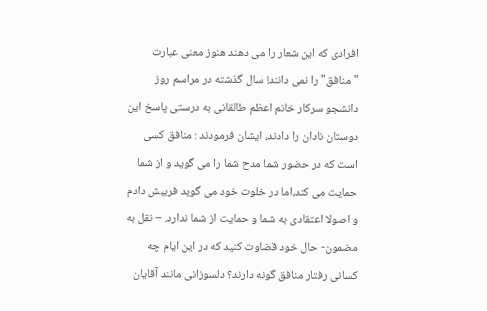افرادی که این شعار را می دهند هنوز معنی عبارت "منافق" را نمی دانند! سال گذشته در مراسم روز دانشجو سرکار خانم اعظم طالقانی به درستی پاسخ این دوستان نادان را دادند، ایشان فرمودند : منافق کسی است که در حضور شما مدح شما را می گوید و از شما حمایت می کند،اما در خلوت خود می گوید فریبش دادم و اصولا اعتقادی به شما و حمایت از شما ندارد. – نقل به مضمون- حال خود قضاوت کنید که در این ایام چه کسانی رفتار منافق گونه دارند؟ دلسوزانی مانند آقایان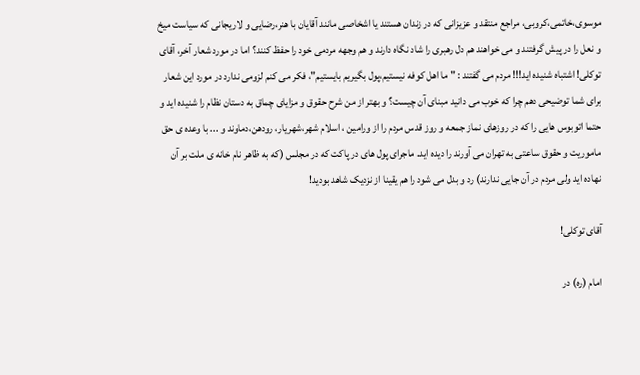موسوی،خاتمی،کروبی، مراجع منتقد و عزیزانی که در زندان هستند یا اشخاصی مانند آقایان با هنر،رضایی و لاریجانی که سیاست میخ و نعل را در پیش گرفتند و می خواهند هم دل رهبری را شاد نگاه دارند و هم وجهه مردمی خود را حفظ کنند؟ اما در مورد شعار آخر، آقای توکلی! اشتباه شنیده اید!!! مردم می گفتند : " ما اهل کوفه نیستیم،پول بگیریم بایستیم"، فکر می کنم لزومی ندارد در مورد این شعار برای شما توضیحی دهم چرا که خوب می دانید مبنای آن چیست؟ و بهتر از من شرح حقوق و مزایای چماق به دستان نظام را شنیده اید و حتما اتوبوس هایی را که در روزهای نماز جمعه و روز قدس مردم را از ورامین ، اسلام شهر،شهریار، رودهن،دماوند و ... با وعده ی حق ماموریت و حقوق ساعتی به تهران می آورند را دیده اید. ماجرای پول های در پاکت که در مجلس (که به ظاهر نام خانه ی ملت بر آن نهاده اید ولی مردم در آن جایی ندارند) رد و بدل می شود را هم یقینا از نزدیک شاهد بودید!

آقای توکلی!

امام (ره) در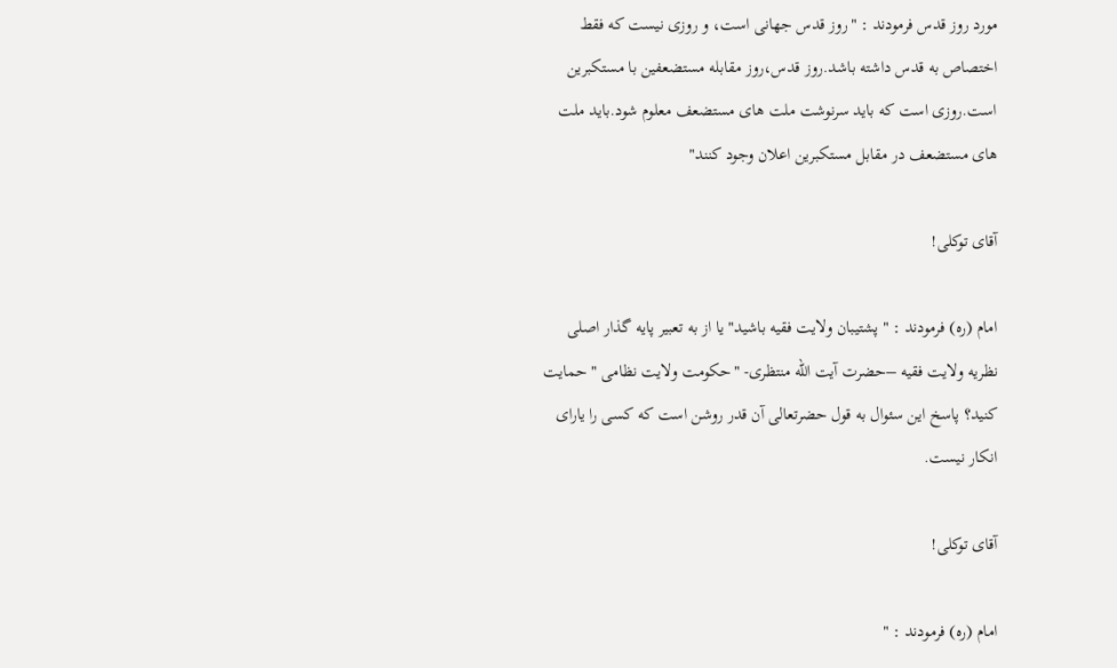مورد روز قدس فرمودند : "روز قدس جهانی است، و روزی نیست که فقط اختصاص به قدس داشته باشد.روز قدس،روز مقابله مستضعفین با مستکبرین است.روزی است که باید سرنوشت ملت های مستضعف معلوم شود.باید ملت های مستضعف در مقابل مستکبرین اعلان وجود کنند"

آقای توکلی!

امام (ره) فرمودند : " پشتیبان ولایت فقیه باشید" یا از به تعبیر پایه گذار اصلی نظریه ولایت فقیه –حضرت آیت الله منتظری- "حکومت ولایت نظامی " حمایت کنید؟ پاسخ این سئوال به قول حضرتعالی آن قدر روشن است که کسی را یارای انکار نیست.

آقای توکلی!

امام (ره) فرمودند : "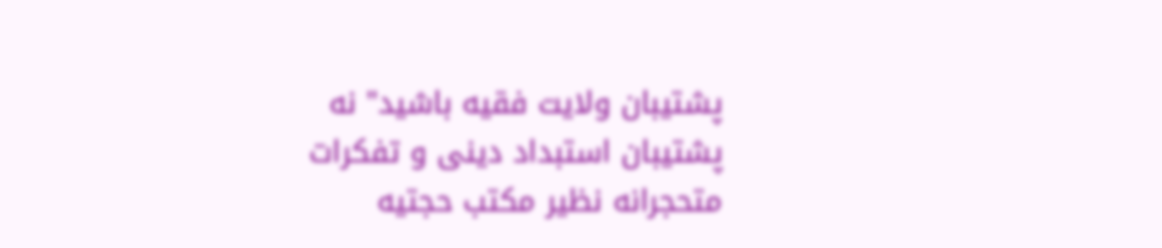پشتیبان ولایت فقیه باشید" نه پشتیبان استبداد دینی و تفکرات متحجرانه نظیر مکتب حجتیه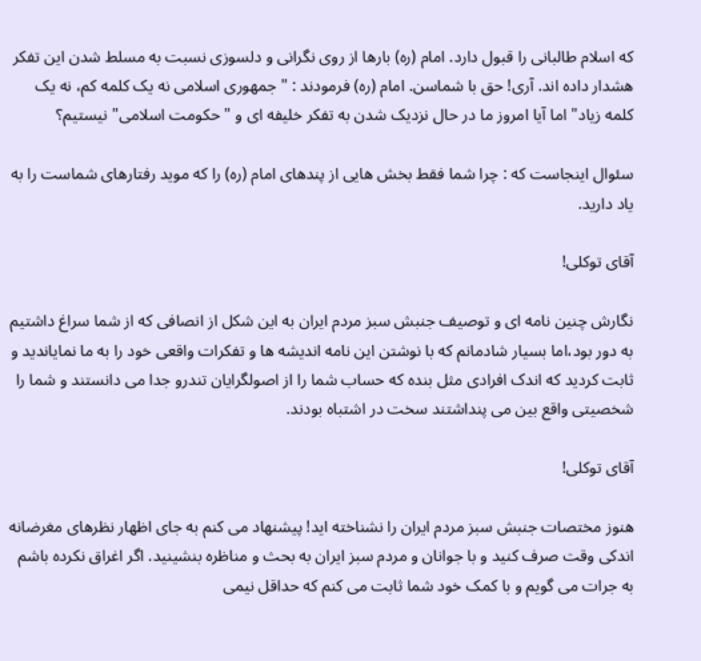که اسلام طالبانی را قبول دارد. امام (ره) بارها از روی نگرانی و دلسوزی نسبت به مسلط شدن این تفکر هشدار داده اند. آری! حق با شماسن. امام (ره) فرمودند : " جمهوری اسلامی نه یک کلمه کم، نه یک کلمه زیاد" اما آیا امروز ما در حال نزدیک شدن به تفکر خلیفه ای و "حکومت اسلامی" نیستیم؟

سئوال اینجاست که : چرا شما فقط بخش هایی از پندهای امام (ره) را که موید رفتارهای شماست را به یاد دارید.

آقای توکلی!

نگارش چنین نامه ای و توصیف جنبش سبز مردم ایران به این شکل از انصافی که از شما سراغ داشتیم به دور بود،اما بسیار شادمانم که با نوشتن این نامه اندیشه ها و تفکرات واقعی خود را به ما نمایاندید و ثابت کردید که اندک افرادی مثل بنده که حساب شما را از اصولگرایان تندرو جدا می دانستند و شما را شخصیتی واقع بین می پنداشتند سخت در اشتباه بودند.

آقای توکلی!

هنوز مختصات جنبش سبز مردم ایران را نشناخته اید! پیشنهاد می کنم به جای اظهار نظرهای مغرضانه اندکی وقت صرف کنید و با جوانان و مردم سبز ایران به بحث و مناظره بنشینید. اگر اغراق نکرده باشم به جرات می گویم و با کمک خود شما ثابت می کنم که حداقل نیمی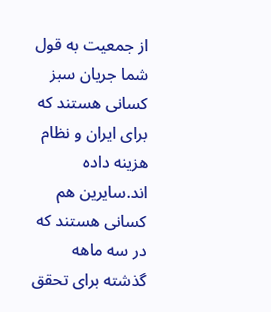از جمعیت به قول شما جریان سبز کسانی هستند که برای ایران و نظام هزینه داده اند.سایرین هم کسانی هستند که در سه ماهه گذشته برای تحقق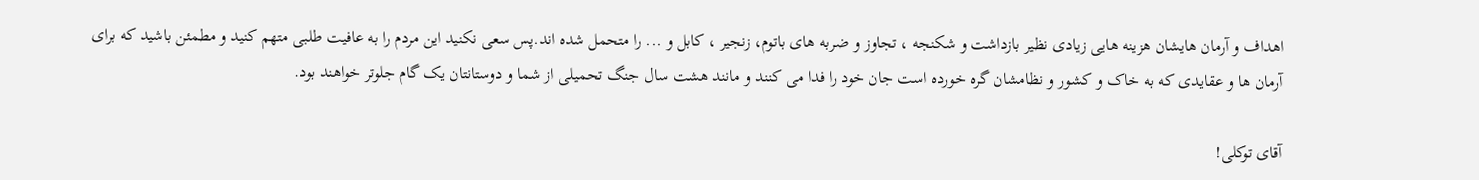اهداف و آرمان هایشان هزینه هایی زیادی نظیر بازداشت و شکنجه ، تجاوز و ضربه های باتوم، زنجیر ، کابل و ... را متحمل شده اند.پس سعی نکنید این مردم را به عافیت طلبی متهم کنید و مطمئن باشید که برای آرمان ها و عقایدی که به خاک و کشور و نظامشان گره خورده است جان خود را فدا می کنند و مانند هشت سال جنگ تحمیلی از شما و دوستانتان یک گام جلوتر خواهند بود.

آقای توکلی!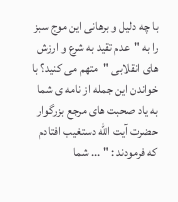با چه دلیل و برهانی این موج سبز را به "عدم تقید به شرع و ارزش های انقلابی "متهم می کنید؟ با خواندن این جمله از نامه ی شما به یاد صحبت های مرجع بزرگوار حضرت آیت الله دستغیب افتادم که فرمودند : " ... شما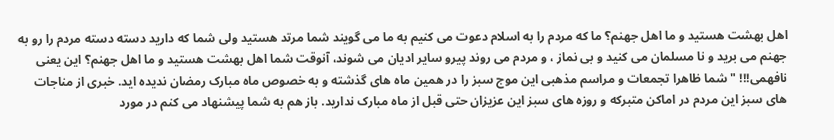اهل بهشت هستید و ما اهل جهنم؟ ما که مردم را به اسلام دعوت می کنیم به ما می گویند شما مرتد هستید ولی شما که دارید دسته دسته مردم را رو به جهنم می برید و نا مسلمان می کنید و بی نماز ، و مردم می روند پیرو سایر ادیان می شوند، آنوقت شما اهل بهشت هستید و ما اهل جهنم؟ این یعنی نافهمی!!! " شما ظاهرا تجمعات و مراسم مذهبی این موج سبز را در همین ماه های گذشته و به خصوص ماه مبارک رمضان ندیده اید. خبری از مناجات های سبز این مردم در اماکن متبرکه و روزه های سبز این عزیزان حتی قبل از ماه مبارک ندارید. باز هم به شما پیشنهاد می کنم در مورد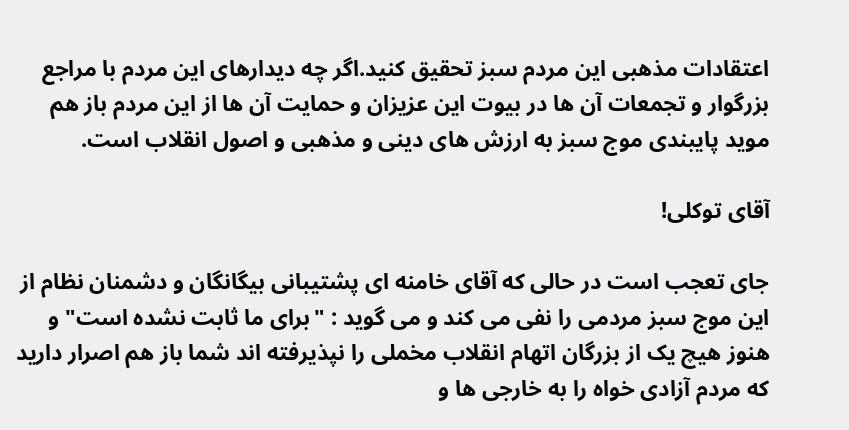اعتقادات مذهبی این مردم سبز تحقیق کنید.اگر چه دیدارهای این مردم با مراجع بزرگوار و تجمعات آن ها در بیوت این عزیزان و حمایت آن ها از این مردم باز هم موید پایبندی موج سبز به ارزش های دینی و مذهبی و اصول انقلاب است.

آقای توکلی!

جای تعجب است در حالی که آقای خامنه ای پشتیبانی بیگانگان و دشمنان نظام از این موج سبز مردمی را نفی می کند و می گوید : "برای ما ثابت نشده است" و هنوز هیچ یک از بزرگان اتهام انقلاب مخملی را نپذیرفته اند شما باز هم اصرار دارید که مردم آزادی خواه را به خارجی ها و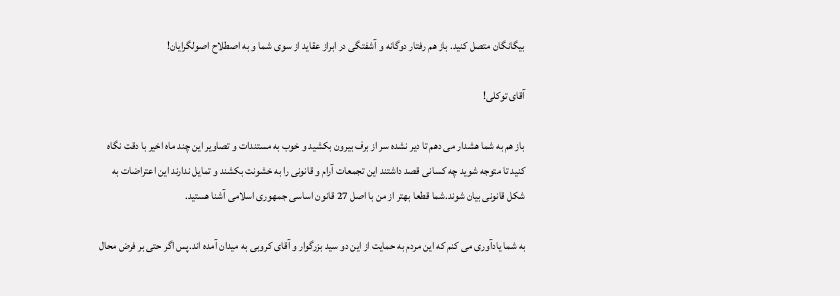بیگانگان متصل کنید. باز هم رفتار دوگانه و آشفتگی در ابراز عقاید از سوی شما و به اصطلاح اصولگرایان!

آقای توکلی!

باز هم به شما هشدار می دهم تا دیر نشده سر از برف بیرون بکشید و خوب به مستندات و تصاویر این چند ماه اخیر با دقت نگاه کنید تا متوجه شوید چه کسانی قصد داشتند این تجمعات آرام و قانونی را به خشونت بکشند و تمایل ندارند این اعتراضات به شکل قانونی بیان شوند.شما قطعا بهتر از من با اصل 27 قانون اساسی جمهوری اسلامی آشنا هستید.

به شما یادآوری می کنم که این مردم به حمایت از این دو سید بزرگوار و آقای کروبی به میدان آمده اند.پس اگر حتی بر فرض محال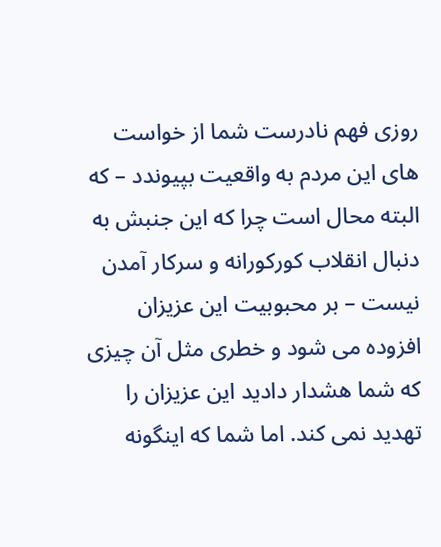روزی فهم نادرست شما از خواست های این مردم به واقعیت بپیوندد – که البته محال است چرا که این جنبش به دنبال انقلاب کورکورانه و سرکار آمدن نیست – بر محبوبیت این عزیزان افزوده می شود و خطری مثل آن چیزی که شما هشدار دادید این عزیزان را تهدید نمی کند. اما شما که اینگونه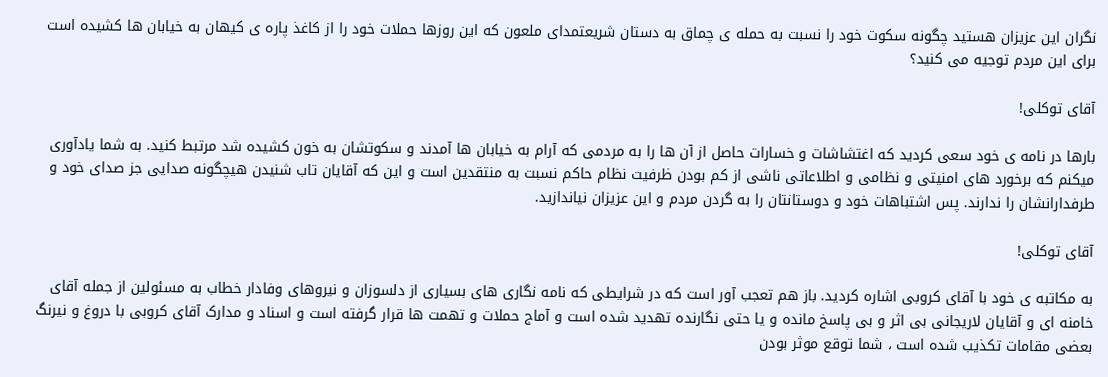نگران این عزیزان هستید چگونه سکوت خود را نسبت به حمله ی چماق به دستان شریعتمدای ملعون که این روزها حملات خود را از کاغذ پاره ی کیهان به خیابان ها کشیده است برای این مردم توجیه می کنید؟

آقای توکلی!

بارها در نامه ی خود سعی کردید که اغتشاشات و خسارات حاصل از آن ها را به مردمی که آرام به خیابان ها آمدند و سکوتشان به خون کشیده شد مرتبط کنید. به شما یادآوری میکنم که برخورد های امنیتی و نظامی و اطلاعاتی ناشی از کم بودن ظرفیت نظام حاکم نسبت به منتقدین است و این که آقایان تاب شنیدن هیچگونه صدایی جز صدای خود و طرفدارانشان را ندارند. پس اشتباهات خود و دوستانتان را به گردن مردم و این عزیزان نیاندازید.

آقای توکلی!

به مکاتبه ی خود با آقای کروبی اشاره کردید. باز هم تعجب آور است که در شرایطی که نامه نگاری های بسیاری از دلسوزان و نیروهای وفادار خطاب به مسئولین از جمله آقای خامنه ای و آقایان لاریجانی بی اثر و بی پاسخ مانده و یا حتی نگارنده تهدید شده است و آماج حملات و تهمت ها قرار گرفته است و اسناد و مدارک آقای کروبی با دروغ و نیرنگ بعضی مقامات تکذیب شده است ، شما توقع موثر بودن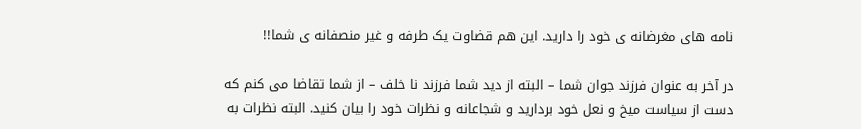نامه های مغرضانه ی خود را دارید. این هم قضاوت یک طرفه و غیر منصفانه ی شما!!

در آخر به عنوان فرزند جوان شما – البته از دید شما فرزند نا خلف – از شما تقاضا می کنم که دست از سیاست میخ و نعل خود بردارید و شجاعانه و نظرات خود را بیان کنید. البته نظرات به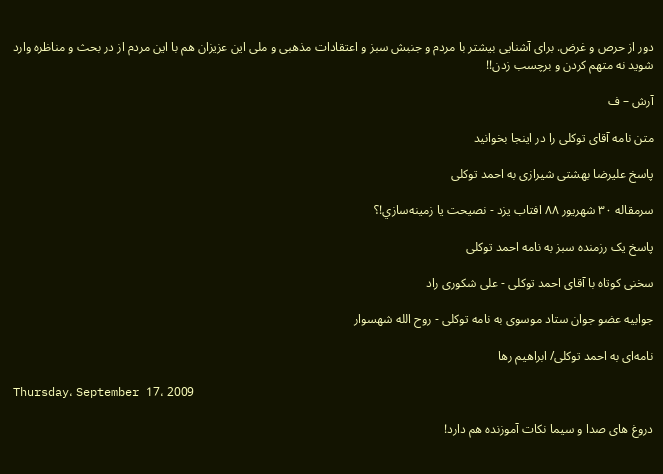دور از حرص و غرض. برای آشنایی بیشتر با مردم و جنبش سبز و اعتقادات مذهبی و ملی این عزیزان هم با این مردم از در بحث و مناظره وارد شوید نه متهم کردن و برچسب زدن!!

آرش – ف

متن نامه آقای توکلی را در اینجا بخوانید

پاسخ علیرضا بهشتی شیرازی به احمد توکلی

سرمقاله ۳۰ شهریور ۸۸ افتاب یزد - نصيحت يا زمينه‌سازي!؟

پاسخ یک رزمنده سبز به نامه احمد توکلی

سخنی کوتاه با آقای احمد توکلی - علی شکوری راد

جوابیه عضو جوان ستاد موسوی به نامه توکلی - روح الله شهسوار

نامه‌ای به احمد توکلی/ ابراهیم رها

Thursday، September 17، 2009

دروغ های صدا و سیما نکات آموزنده هم دارد!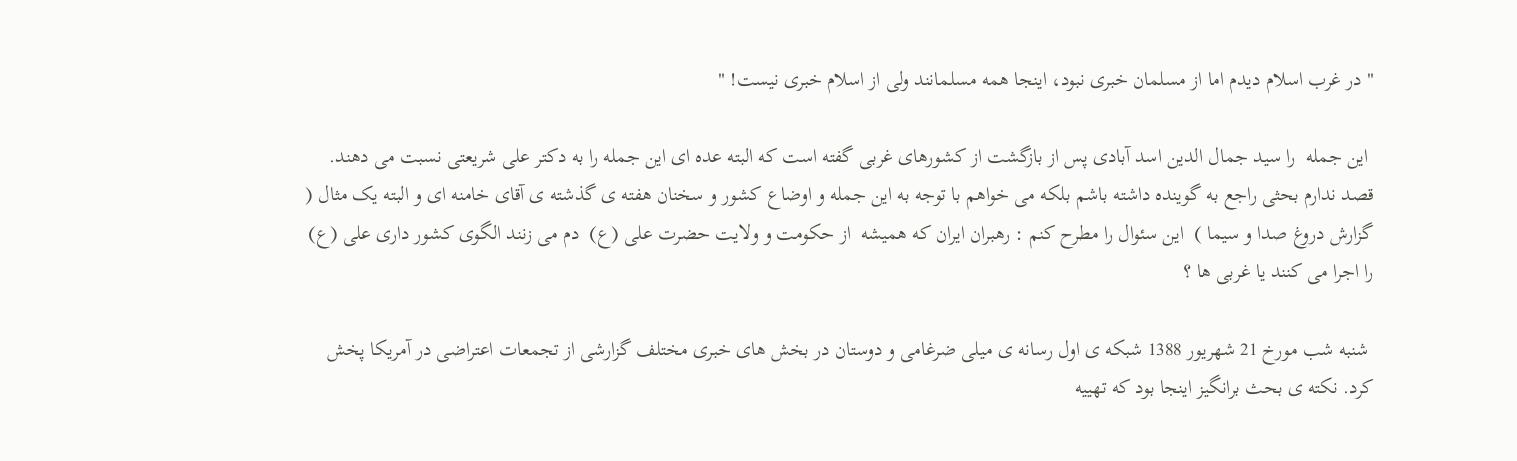" در غرب اسلام دیدم اما از مسلمان خبری نبود، اینجا همه مسلمانند ولی از اسلام خبری نیست! "

 این جمله  را سید جمال الدین اسد آبادی پس از بازگشت از کشورهای غربی گفته است که البته عده ای این جمله را به دکتر علی شریعتی نسبت می دهند. قصد ندارم بحثی راجع به گوینده داشته باشم بلکه می خواهم با توجه به این جمله و اوضاع کشور و سخنان هفته ی گذشته ی آقای خامنه ای و البته یک مثال ( گزارش دروغ صدا و سیما )  این سئوال را مطرح کنم : رهبران ایران که همیشه  از حکومت و ولایت حضرت علی (ع)  دم می زنند الگوی کشور داری علی (ع) را اجرا می کنند یا غربی ها ؟

 شنبه شب مورخ 21 شهریور 1388 شبکه ی اول رسانه ی میلی ضرغامی و دوستان در بخش های خبری مختلف گزارشی از تجمعات اعتراضی در آمریکا پخش کرد. نکته ی بحث برانگیز اینجا بود که تهییه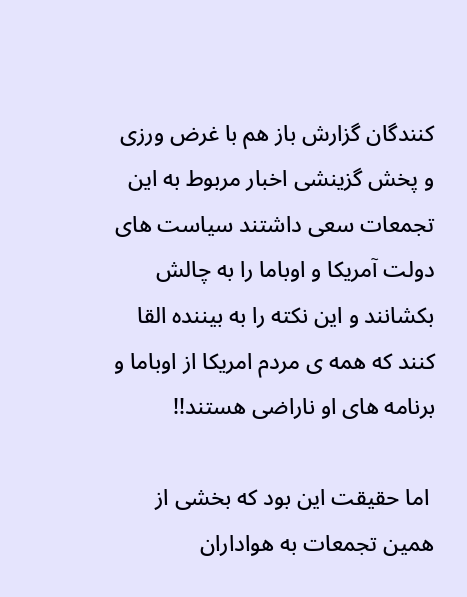کنندگان گزارش باز هم با غرض ورزی و پخش گزینشی اخبار مربوط به این تجمعات سعی داشتند سیاست های دولت آمریکا و اوباما را به چالش بکشانند و این نکته را به بیننده القا کنند که همه ی مردم امریکا از اوباما و برنامه های او ناراضی هستند!!

 اما حقیقت این بود که بخشی از همین تجمعات به هواداران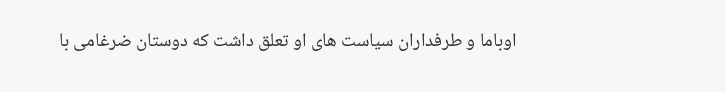اوباما و طرفداران سیاست های او تعلق داشت که دوستان ضرغامی با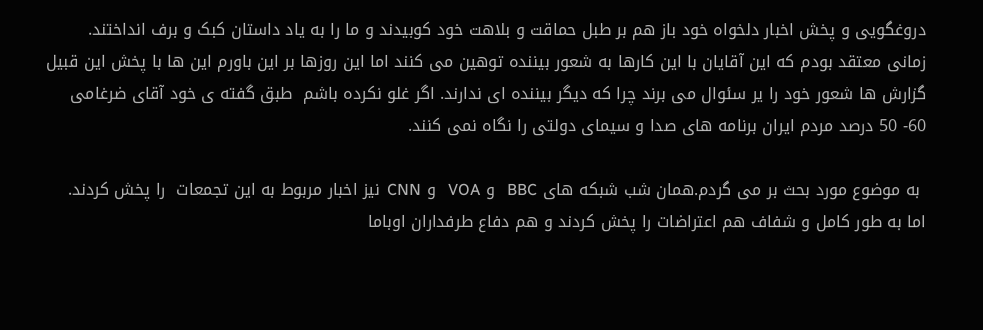دروغگویی و پخش اخبار دلخواه خود باز هم بر طبل حماقت و بلاهت خود کوبیدند و ما را به یاد داستان کبک و برف انداختند. زمانی معتقد بودم که این آقایان با این کارها به شعور بیننده توهین می کنند اما این روزها بر این باورم این ها با پخش این قبیل گزارش ها شعور خود را یر سئوال می برند چرا که دیگر بیننده ای ندارند. اگر غلو نکرده باشم  طبق گفته ی خود آقای ضرغامی   60- 50 درصد مردم ایران برنامه های صدا و سیمای دولتی را نگاه نمی کنند.

 به موضوع مورد بحث بر می گردم.همان شب شبکه های BBC   و VOA   و CNN  نیز اخبار مربوط به این تجمعات  را پخش کردند.  اما به طور کامل و شفاف هم اعتراضات را پخش کردند و هم دفاع طرفداران اوباما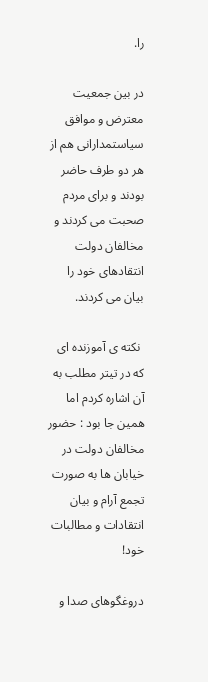را.

در بین جمعیت معترض و موافق سیاستمدارانی هم از هر دو طرف حاضر بودند و برای مردم صحبت می کردند و مخالفان دولت انتقادهای خود را بیان می کردند.

 نکته ی آموزنده ای که در تیتر مطلب به آن اشاره کردم اما همین جا بود : حضور مخالفان دولت در خیابان ها به صورت تجمع آرام و بیان انتقادات و مطالبات خود!

دروغگوهای صدا و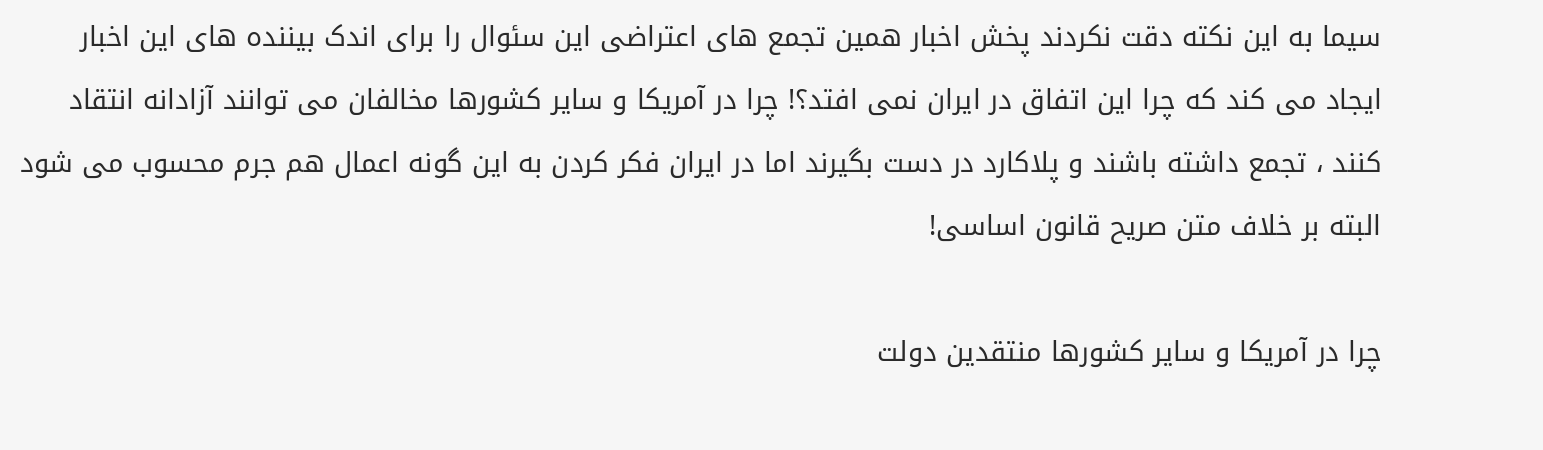سیما به این نکته دقت نکردند پخش اخبار همین تجمع های اعتراضی این سئوال را برای اندک بیننده های این اخبار ایجاد می کند که چرا این اتفاق در ایران نمی افتد؟! چرا در آمریکا و سایر کشورها مخالفان می توانند آزادانه انتقاد کنند ، تجمع داشته باشند و پلاکارد در دست بگیرند اما در ایران فکر کردن به این گونه اعمال هم جرم محسوب می شود البته بر خلاف متن صریح قانون اساسی!

چرا در آمریکا و سایر کشورها منتقدین دولت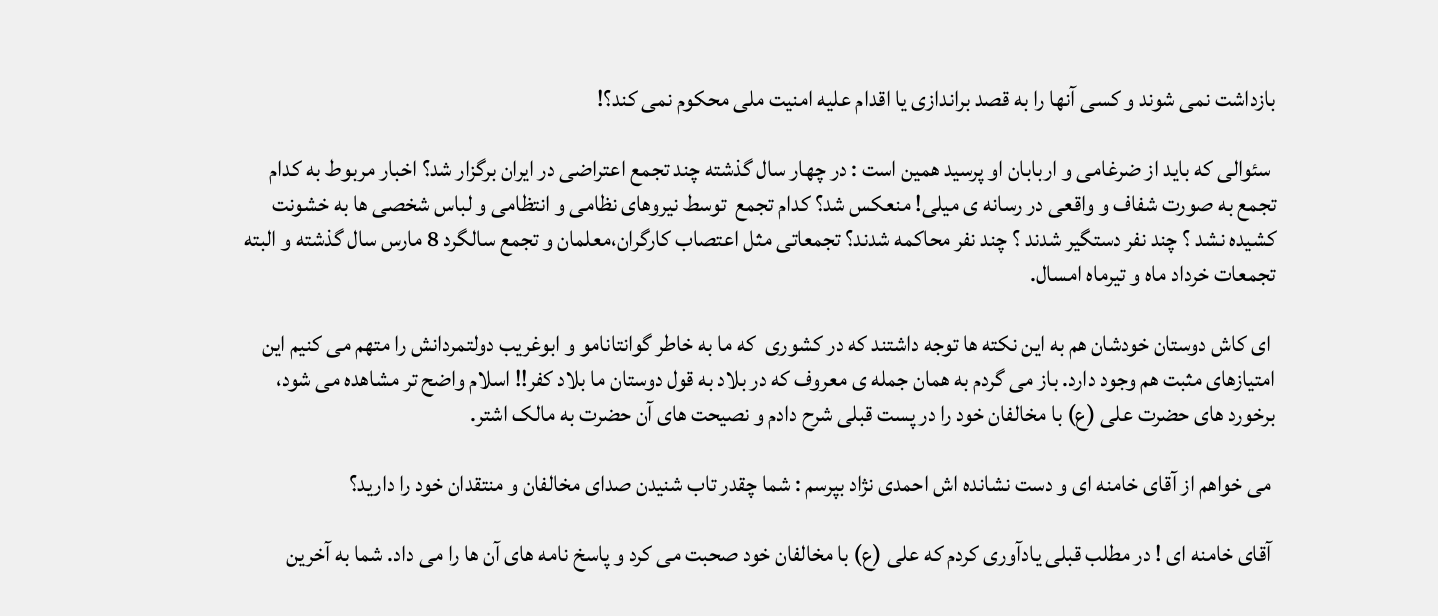بازداشت نمی شوند و کسی آنها را به قصد براندازی یا اقدام علیه امنیت ملی محکوم نمی کند؟!

 سئوالی که باید از ضرغامی و اربابان او پرسید همین است : در چهار سال گذشته چند تجمع اعتراضی در ایران برگزار شد؟ اخبار مربوط به کدام تجمع به صورت شفاف و واقعی در رسانه ی میلی! منعکس شد؟ کدام تجمع  توسط نیروهای نظامی و انتظامی و لباس شخصی ها به خشونت کشیده نشد ؟ چند نفر دستگیر شدند ؟ چند نفر محاکمه شدند؟ تجمعاتی مثل اعتصاب کارگران،معلمان و تجمع سالگرد 8 مارس سال گذشته و البته تجمعات خرداد ماه و تیرماه امسال.

 ای کاش دوستان خودشان هم به این نکته ها توجه داشتند که در کشوری  که ما به خاطر گوانتانامو و ابوغریب دولتمردانش را متهم می کنیم این امتیازهای مثبت هم وجود دارد. باز می گردم به همان جمله ی معروف که در بلاد به قول دوستان ما بلاد کفر!! اسلام واضح تر مشاهده می شود، برخورد های حضرت علی (ع) با مخالفان خود را در پست قبلی شرح دادم و نصیحت های آن حضرت به مالک اشتر.

 می خواهم از آقای خامنه ای و دست نشانده اش احمدی نژاد بپرسم : شما چقدر تاب شنیدن صدای مخالفان و منتقدان خود را دارید؟

 آقای خامنه ای ! در مطلب قبلی یادآوری کردم که علی (ع) با مخالفان خود صحبت می کرد و پاسخ نامه های آن ها را می داد. شما به آخرین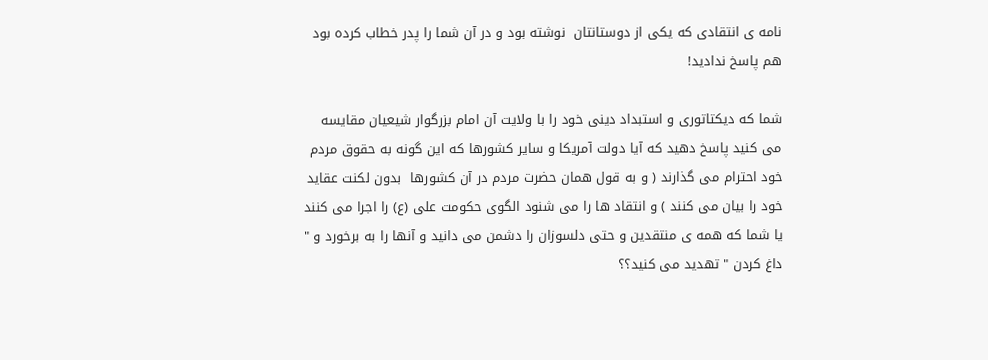نامه ی انتقادی که یکی از دوستانتان  نوشته بود و در آن شما را پدر خطاب کرده بود هم پاسخ ندادید!

شما که دیکتاتوری و استبداد دینی خود را با ولایت آن امام بزرگوار شیعیان مقایسه می کنید پاسخ دهید که آیا دولت آمریکا و سایر کشورها که این گونه به حقوق مردم خود احترام می گذارند ( و به قول همان حضرت مردم در آن کشورها  بدون لکنت عقاید خود را بیان می کنند ) و انتقاد ها را می شنود الگوی حکومت علی (ع) را اجرا می کنند یا شما که همه ی منتقدین و حتی دلسوزان را دشمن می دانید و آنها را به برخورد و " داغ کردن " تهدید می کنید؟؟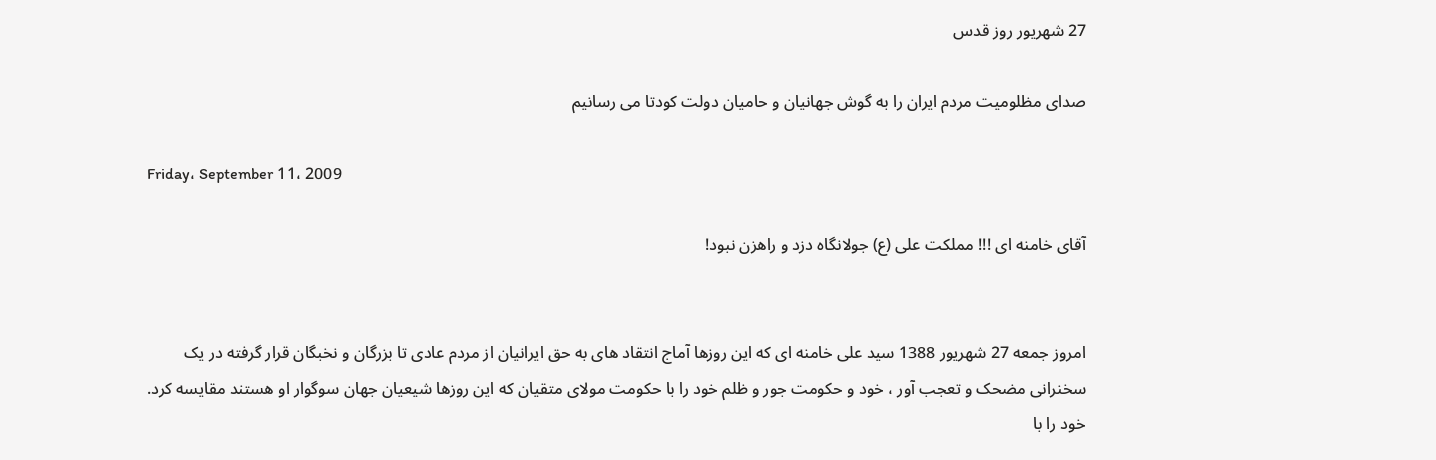27 شهریور روز قدس

صدای مظلومیت مردم ایران را به گوش جهانیان و حامیان دولت کودتا می رسانیم

Friday، September 11، 2009

آقای خامنه ای !!! مملکت علی (ع) جولانگاه دزد و راهزن نبود!


امروز جمعه 27 شهریور 1388 سید علی خامنه ای که این روزها آماج انتقاد های به حق ایرانیان از مردم عادی تا بزرگان و نخبگان قرار گرفته در یک سخنرانی مضحک و تعجب آور ، خود و حکومت جور و ظلم خود را با حکومت مولای متقیان که این روزها شیعیان جهان سوگوار او هستند مقایسه کرد. خود را با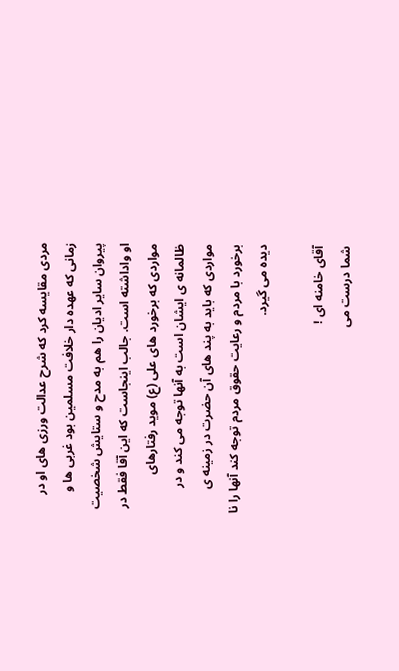مردی مقایسه کرد که شرح عدالت ورزی های او در زمانی که عهده دار خلافت مسلمین بود غربی ها و پیروان سایر ادیان را هم به مدح و ستایش شخصیت او واداشته است. جالب اینجاست که این آقا فقط در مواردی که برخورد های علی (ع) موید رفتارهای ظالمانه ی ایشان است به آنها توجه می کند و در مواردی که باید به پند های آن حضرت در زمینه ی برخورد با مردم و رعایت حقوق مردم توجه کند آنها را نا دیده می گیرد.

آقای خامنه ای !
شما درست می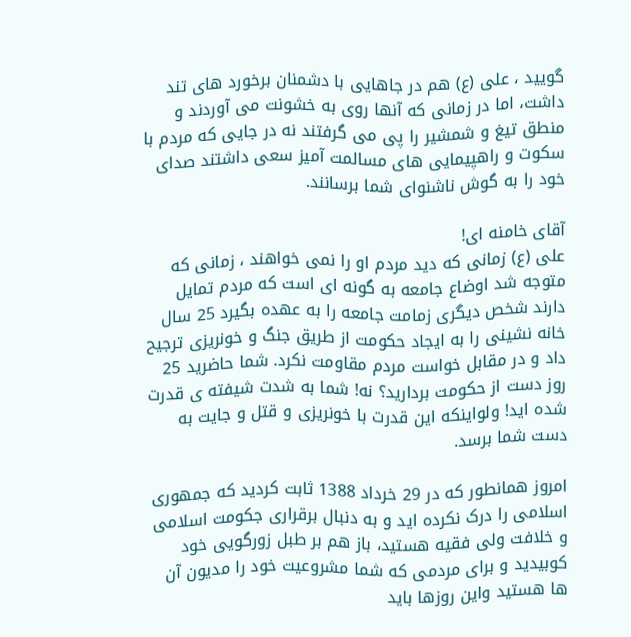گویید ، علی (ع) هم در جاهایی با دشمنان برخورد های تند داشت، اما در زمانی که آنها روی به خشونت می آوردند و منطق تیغ و شمشیر را پی می گرفتند نه در جایی که مردم با سکوت و راهپیمایی های مسالمت آمیز سعی داشتند صدای خود را به گوش ناشنوای شما برسانند.

آقای خامنه ای!
علی (ع) زمانی که دید مردم او را نمی خواهند ، زمانی که متوجه شد اوضاع جامعه به گونه ای است که مردم تمایل دارند شخص دیگری زمامت جامعه را به عهده بگیرد 25 سال خانه نشینی را به ایجاد حکومت از طریق جنگ و خونریزی ترجیح داد و در مقابل خواست مردم مقاومت نکرد. شما حاضرید 25 روز دست از حکومت بردارید؟ نه! شما به شدت شیفته ی قدرت شده اید! ولواینکه این قدرت با خونریزی و قتل و جایت به دست شما برسد.

امروز همانطور که در 29 خرداد 1388 ثابت کردید که جمهوری اسلامی را درک نکرده اید و به دنبال برقراری جکومت اسلامی و خلافت ولی فقیه هستید، باز هم بر طبل زورگویی خود کوبیدید و برای مردمی که شما مشروعیت خود را مدیون آن ها هستید واین روزها باید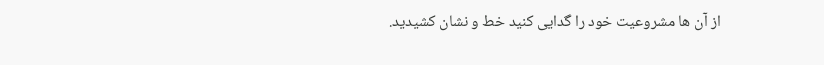از آن ها مشروعیت خود را گدایی کنید خط و نشان کشیدید.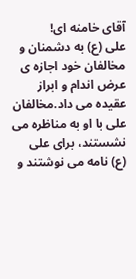آقای خامنه ای!
علی (ع) به دشمنان و مخالفان خود اجازه ی عرض اندام و ابراز عقیده می داد.مخالفان علی با او به مناظره می نشستند، برای علی (ع) نامه می نوشتند و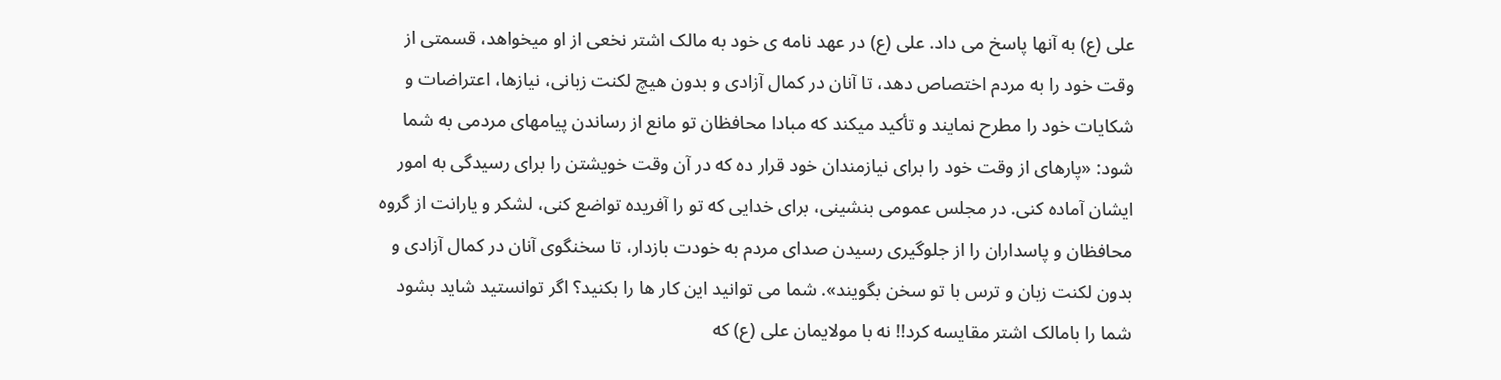علی (ع) به آنها پاسخ می داد. علی (ع) در عهد نامه ی خود به مالک اشتر نخعی از او میخواهد، قسمتی از وقت خود را به مردم اختصاص دهد، تا آنان در کمال آزادی و بدون هیچ لکنت زبانی، نیازها، اعتراضات و شکایات خود را مطرح نمایند و تأکید میکند که مبادا محافظان تو مانع از رساندن پیامهای مردمی به شما شود: «پارهای از وقت خود را برای نیازمندان خود قرار ده که در آن وقت خویشتن را برای رسیدگی به امور ایشان آماده کنی. در مجلس عمومی بنشینی، برای خدایی که تو را آفریده تواضع کنی، لشکر و یارانت از گروه محافظان و پاسداران را از جلوگیری رسیدن صدای مردم به خودت بازدار، تا سخنگوی آنان در کمال آزادی و بدون لکنت زبان و ترس با تو سخن بگویند». شما می توانید این کار ها را بکنید؟ اگر توانستید شاید بشود شما را بامالک اشتر مقایسه کرد!! نه با مولایمان علی (ع) که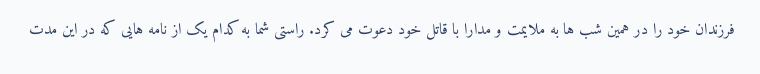فرزندان خود را در همین شب ها به ملایمت و مدارا با قاتل خود دعوت می کرد. راستی شما به کدام یک از نامه هایی که در این مدت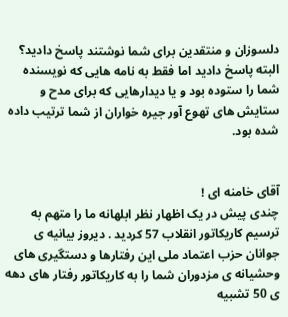دلسوزان و منتقدین برای شما نوشتند پاسخ دادید؟ البته پاسخ دادید اما فقط به نامه هایی که نویسنده شما را ستوده بود و یا دیدارهایی که برای مدح و ستایش های تهوع آور جیره خواران از شما ترتیب داده شده بود.


آقای خامنه ای !
چندی پیش در یک اظهار نظر ابلهانه ما را متهم به ترسیم کاریکاتور انقلاب 57 کردید . دیروز بیانیه ی جوانان حزب اعتماد ملی این رفتارها و دستگیری های وحشیانه ی مزدوران شما را به کاریکاتور رفتار های دهه ی 50 تشبیه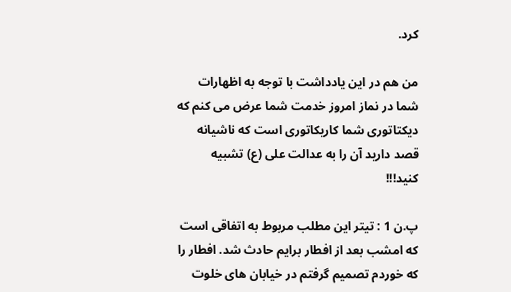کرد.

من هم در این یادداشت با توجه به اظهارات شما در نماز امروز خدمت شما عرض می کنم که دیکتاتوری شما کاریکاتوری است که ناشیانه قصد دارید آن را به عدالت علی (ع) تشبیه کنید!!!

پ.ن 1 : تیتر این مطلب مربوط به اتفاقی است که امشب بعد از افطار برایم حادث شد. افطار را که خوردم تصمیم گرفتم در خیابان های خلوت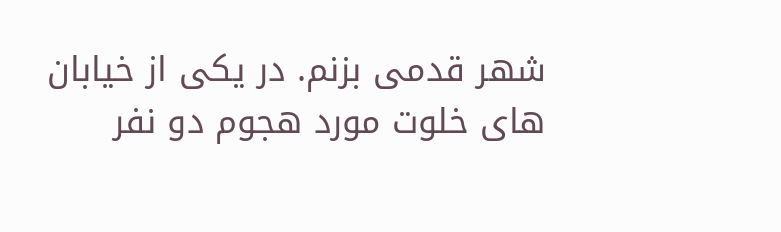شهر قدمی بزنم. در یکی از خیابان های خلوت مورد هجوم دو نفر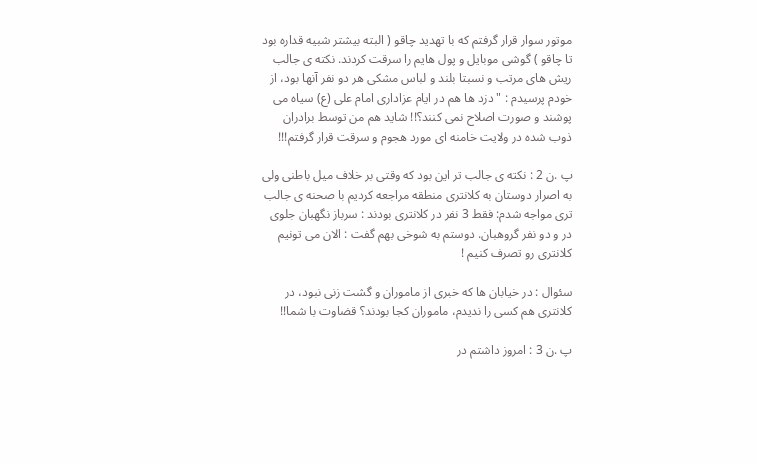موتور سوار قرار گرفتم که با تهدید چاقو ( البته بیشتر شبیه قداره بود تا چاقو ) گوشی موبایل و پول هایم را سرقت کردند. نکته ی جالب ریش های مرتب و نسبتا بلند و لباس مشکی هر دو نفر آنها بود، از خودم پرسیدم : "دزد ها هم در ایام عزاداری امام علی (ع) سیاه می پوشند و صورت اصلاح نمی کنند؟!! شاید هم من توسط برادران ذوب شده در ولایت خامنه ای مورد هجوم و سرقت قرار گرفتم!!!

پ .ن 2 : نکته ی جالب تر این بود که وقتی بر خلاف میل باطنی ولی به اصرار دوستان به کلانتری منطقه مراجعه کردیم با صحنه ی جالب تری مواجه شدم: فقط 3 نفر در کلانتری بودند : سرباز نگهبان جلوی در و دو نفر گروهبان. دوستم به شوخی بهم گفت : الان می تونیم کلانتری رو تصرف کنیم !

سئوال : در خیابان ها که خبری از ماموران و گشت زنی نبود، در کلانتری هم کسی را ندیدم، ماموران کجا بودند؟ قضاوت با شما!!

پ .ن 3 : امروز داشتم در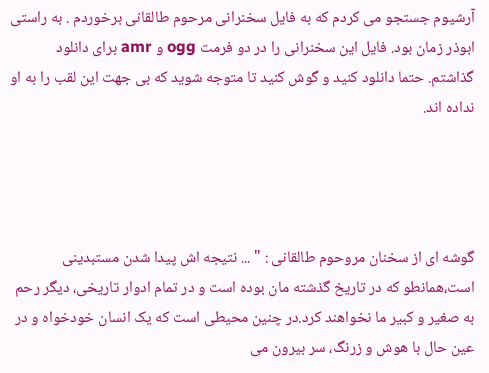آرشیوم جستجو می کردم که به فایل سخنرانی مرحوم طالقانی برخوردم . به راستی ابوذر زمان بود. فایل این سخنرانی را در دو فرمت ogg و amr برای دانلود گذاشتم. حتما دانلود کنید و گوش کنید تا متوجه شوید که بی جهت این لقب را به او نداده اند.




گوشه ای از سخنان مروحوم طالقانی : " ... نتیجه اش پیدا شدن مستبدینی است،همانطو که در تاریخ گذشته مان بوده است و در تمام ادوار تاریخی، دیگر رحم به صغیر و کبیر ما نخواهند کرد.در چنین محیطی است که یک انسان خودخواه و در عین حال با هوش و زرنگ، سر بیرون می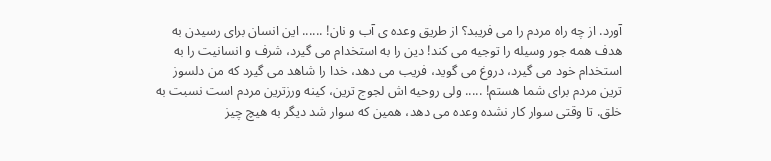آورد. از چه راه مردم را می فریبد؟ از طریق وعده ی آب و نان! ...... این انسان برای رسیدن به هدف همه جور وسیله را توجیه می کند! دین را به استخدام می گیرد، شرف و انسانیت را به استخدام خود می گیرد، دروغ می گوید، فریب می دهد، خدا را شاهد می گیرد که من دلسوز ترین مردم برای شما هستم! ..... ولی روحیه اش لجوج ترین، کینه ورزترین مردم است نسبت به خلق. تا وقتی سوار کار نشده وعده می دهد، همین که سوار شد دیگر به هیچ چیز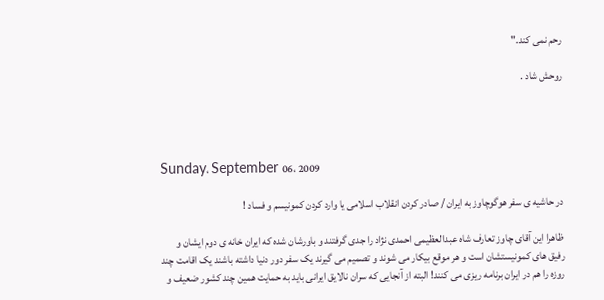رحم نمی کند."

روحش شاد .




Sunday، September 06، 2009

در حاشیه ی سفر هوگوچاوز به ایران / صادر کردن انقلاب اسلامی یا وارد کردن کمونیسم و فساد !

ظاهرا این آقای چاوز تعارف شاه عبدالعظیمی احمدی نژاد را جدی گرفتند و باورشان شده که ایران خانه ی دوم ایشان و رفیق های کمونیستشان است و هر موقع بیکار می شوند و تصمیم می گیرند یک سفر دور دنیا داشته باشند یک اقامت چند روزه را هم در ایران برنامه ریزی می کنند! البته از آنجایی که سران نالایق ایرانی باید به حمایت همین چند کشور ضعیف و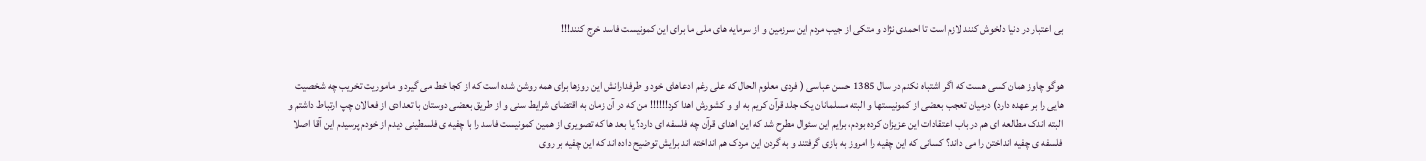بی اعتبار در دنیا دلخوش کنند لازم است تا احمدی نژاد و متکی از جیب مردم این سرزمین و از سرمایه های ملی ما برای این کمونیست فاسد خرج کنند!!!


هوگو چاوز همان کسی هست که اگر اشتباه نکنم در سال 1385 حسن عباسی ( فردی معلوم الحال که علی رغم ادعاهای خود و طرفدارانش این روزها برای همه روشن شده است که از کجا خط می گیرد و ماموریت تخریب چه شخصیت هایی را بر عهده دارد) درمیان تعجب بعضی از کمونیستها و البته مسلمانان یک جلد قرآن کریم به او و کشورش اهدا کرد!!!!!! من که در آن زمان به اقتضای شرایط سنی و از طریق بعضی دوستان با تعدادی از فعالان چپ ارتباط داشتم و البته اندک مطالعه ای هم در باب اعتقادات این عزیزان کرده بودم، برایم این سئوال مطرح شد که این اهدای قرآن چه فلسفه ای دارد؟ یا بعد ها که تصویری از همین کمونیست فاسد را با چفیه ی فلسطینی دیدم از خودم پرسیدم این آقا اصلا فلسفه ی چفیه انداختن را می داند؟ کسانی که این چفیه را امروز به بازی گرفتند و به گردن این مردک هم انداخته اند برایش توضیح داده اند که این چفیه بر روی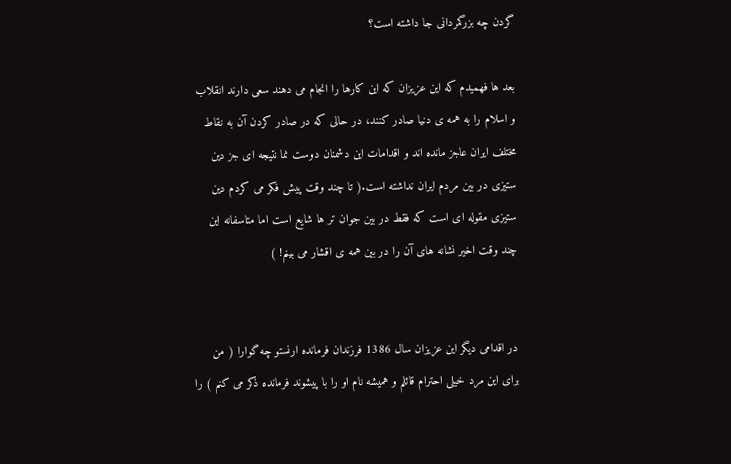گردن چه بزرگمردانی جا داشته است؟

بعد ها فهمیدم که این عزیزان که این کارها را انجام می دهند سعی دارند انقلاب و اسلام را به همه ی دنیا صادر کنند، در حالی که در صادر کردن آن به نقاط مختلف ایران عاجز مانده اند و اقدامات این دشمنان دوست نما نتیجه ای جز دین ستیزی در بین مردم ایران نداشته است.( تا چند وقت پیش فکر می کردم دین ستیزی مقوله ای است که فقط در بین جوان تر ها شایع است اما متاسفانه این چند وقت اخیر نشانه های آن را در بین همه ی اقشار می بینم! )


در اقدامی دیگر این عزیزان سال 1386 فرزندان فرمانده ارنستو چه گوارا ( من برای این مرد خیلی احترام قائلم و همیشه نام او را با پیشوند فرمانده ذکر می کنم ) را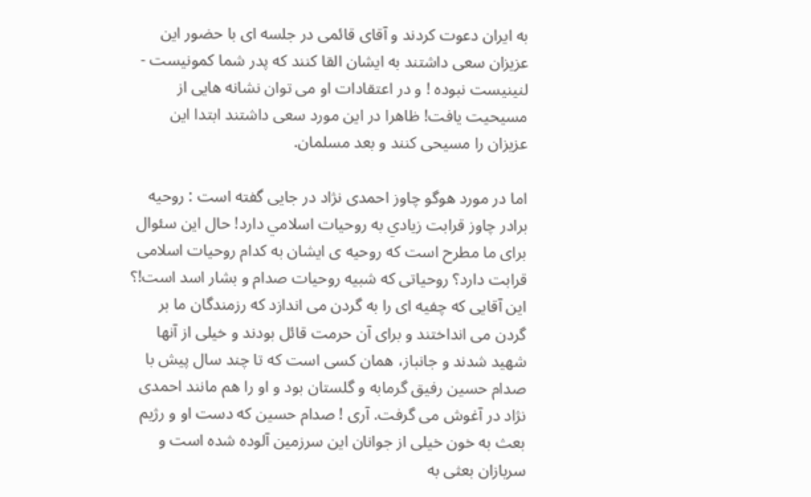به ایران دعوت کردند و آقای قائمی در جلسه ای با حضور این عزیزان سعی داشتند به ایشان القا کنند که پدر شما کمونیست - لنینیست نبوده ! و در اعتقادات او می توان نشانه هایی از مسیحیت یافت! ظاهرا در این مورد سعی داشتند ابتدا این عزیزان را مسیحی کنند و بعد مسلمان.

اما در مورد هوگو چاوز احمدی نژاد در جایی گفته است : روحيه برادر چاوز قرابت زيادي به روحيات اسلامي دارد! حال این سئوال برای ما مطرح است که روحیه ی ایشان به کدام روحیات اسلامی قرابت دارد؟ روحیاتی که شبیه روحیات صدام و بشار اسد است!؟
این آقایی که چفیه ای را به گردن می اندازد که رزمندگان ما بر گردن می انداختند و برای آن حرمت قائل بودند و خیلی از آنها شهید شدند و جانباز، همان کسی است که تا چند سال پیش با صدام حسین رفیق گرمابه و گلستان بود و او را هم مانند احمدی نژاد در آغوش می گرفت. آری ! صدام حسین که دست او و رژیم بعث به خون خیلی از جوانان این سرزمین آلوده شده است و سربازان بعثی به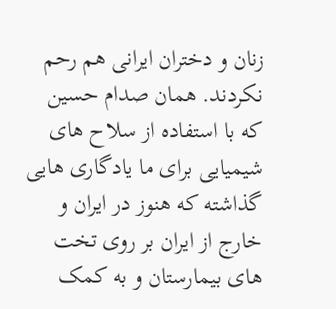زنان و دختران ایرانی هم رحم نکردند. همان صدام حسین که با استفاده از سلاح های شیمیایی برای ما یادگاری هایی گذاشته که هنوز در ایران و خارج از ایران بر روی تخت های بیمارستان و به کمک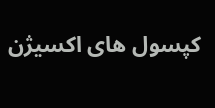کپسول های اکسیژن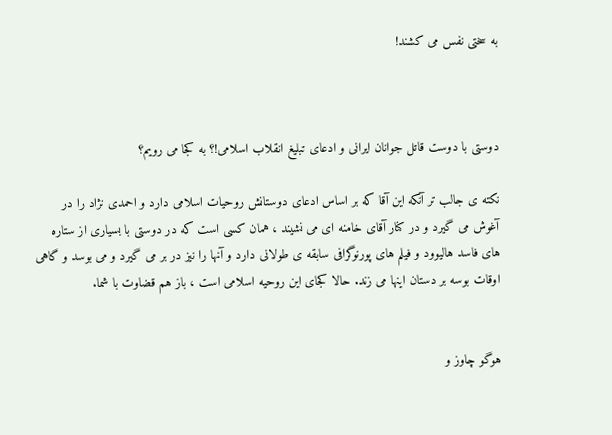به سختی نفس می کشند!



دوستی با دوست قاتل جوانان ایرانی و ادعای تبلیغ انقلاب اسلامی!؟ به کجا می رویم؟

نکته ی جالب تر آنکه این آقا که بر اساس ادعای دوستانش روحیات اسلامی دارد و احمدی نژاد را در آغوش می گیرد و در کنار آقای خامنه ای می نشیند ، همان کسی است که در دوستی با بسیاری از ستاره های فاسد هالیوود و فیلم های پورنوگرافی سابقه ی طولانی دارد و آنها را نیز در بر می گیرد و می بوسد و گاهی اوقات بوسه بر دستان اینها می زند. حالا کجای این روحیه اسلامی است ، باز هم قضاوت با شما.


هوگو چاوز و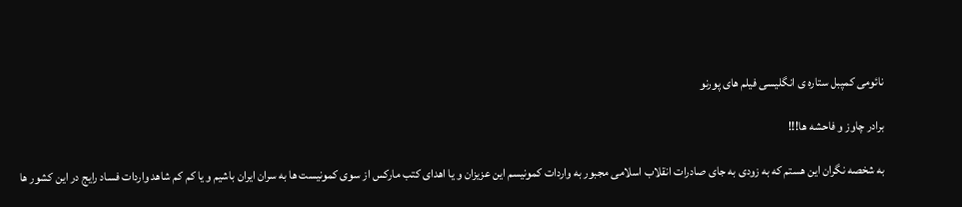نائومی کمپبل ستاره ی انگلیسی فیلم های پورنو

برادر چاوز و فاحشه ها!!!

به شخصه نگران این هستم که به زودی به جای صادرات انقلاب اسلامی مجبور به واردات کمونیسم این عزیزان و یا اهدای کتب مارکس از سوی کمونیست ها به سران ایران باشیم و یا کم کم شاهد واردات فساد رایج در این کشور ها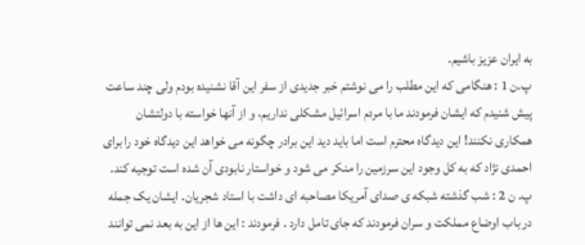به ایران عزیز باشیم.
پ.ن 1 : هنگامی که این مطلب را می نوشتم خبر جدیدی از سفر این آقا نشنیده بودم ولی چند ساعت پیش شنیدم که ایشان فرمودند ما با مردم اسرائیل مشکلی نداریم، و از آنها خواسته با دولتشان همکاری نکنند! این دیدگاه محترم است اما باید دید این برادر چگونه می خواهد این دیدگاه خود را برای احمدی نژاد که به کل وجود این سرزمین را منکر می شود و خواستار نابودی آن شده است توجیه کند.
پ. ن 2 : شب گذشته شبکه ی صدای آمریکا مصاحبه ای داشت با استاد شجریان. ایشان یک جمله در باب اوضاع مملکت و سران فرمودند که جای تامل دارد . فرمودند : این ها از این به بعد نمی توانند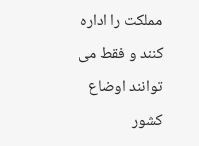مملکت را اداره کنند و فقط می توانند اوضاع کشور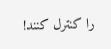را کنترل کنند!